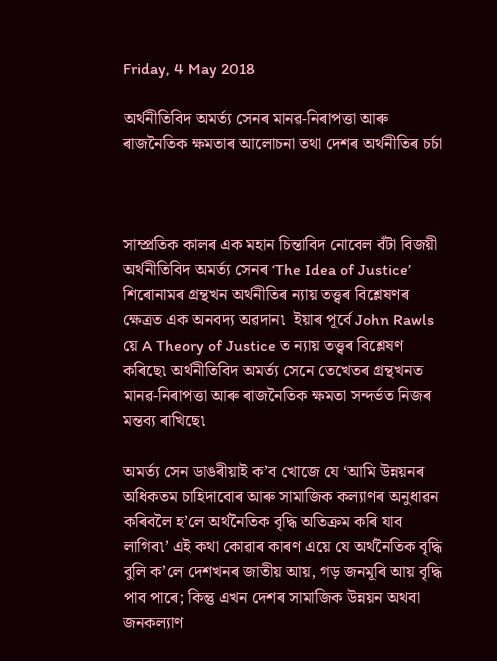Friday, 4 May 2018

অৰ্থনীতিবিদ অমৰ্ত্য সেনৰ মানৱ-নিৰাপত্তা আৰু ৰাজনৈতিক ক্ষমতাৰ আলোচনা তথা দেশৰ অৰ্থনীতিৰ চৰ্চা



সাম্প্ৰতিক কালৰ এক মহান চিন্তাবিদ নোবেল বঁটা বিজয়ী অৰ্থনীতিবিদ অমৰ্ত্য সেনৰ ‘The Idea of Justice’ শিৰোনামৰ গ্ৰন্থখন অৰ্থনীতিৰ ন্যায় তত্ত্বৰ বিশ্লেষণৰ ক্ষেত্ৰত এক অনবদ্য অৱদান৷  ইয়াৰ পূৰ্বে John Rawls য়ে A Theory of Justice ত ন্যায় তত্ত্বৰ বিশ্লেষণ কৰিছে৷ অৰ্থনীতিবিদ অমৰ্ত্য সেনে তেখেতৰ গ্ৰন্থখনত মানৱ-নিৰাপত্তা আৰু ৰাজনৈতিক ক্ষমতা সন্দৰ্ভত নিজৰ মন্তব্য ৰাখিছে৷

অমৰ্ত্য সেন ডাঙৰীয়াই ক’ব খোজে যে ‘আমি উন্নয়নৰ অধিকতম চাহিদাবোৰ আৰু সামাজিক কল্যাণৰ অনুধাৱন কৰিবলৈ হ’লে অৰ্থনৈতিক বৃদ্ধি অতিক্ৰম কৰি যাব লাগিব৷’ এই কথা কোৱাৰ কাৰণ এয়ে যে অৰ্থনৈতিক বৃদ্ধি বুলি ক’লে দেশখনৰ জাতীয় আয়, গড় জনমূৰি আয় বৃদ্ধি পাব পাৰে; কিন্তু এখন দেশৰ সামাজিক উন্নয়ন অথবা জনকল্যাণ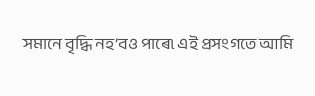সমানে বৃদ্ধি নহ’বও পাৰে৷ এই প্ৰসংগতে আমি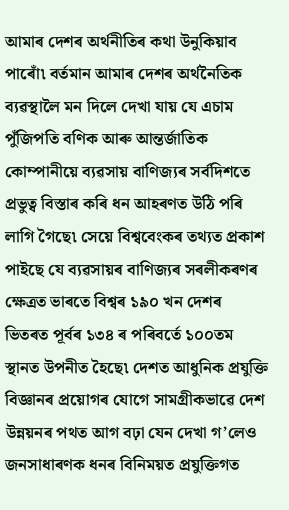আমাৰ দেশৰ অৰ্থনীতিৰ কথা উনুকিয়াব পাৰোঁ৷ বৰ্তমান আমাৰ দেশৰ অৰ্থনৈতিক ব্যৱস্থালৈ মন দিলে দেখা যায় যে এচাম পুঁজিপতি বণিক আৰু আন্তৰ্জাতিক কোম্পানীয়ে ব্যৱসায় বাণিজ্যৰ সৰ্বদিশতে প্ৰভুত্ব বিস্তাৰ কৰি ধন আহৰণত উঠি পৰি লাগি গৈছে৷ সেয়ে বিশ্ববেংকৰ তথ্যত প্ৰকাশ পাইছে যে ব্যৱসায়ৰ বাণিজ্যৰ সৰলীকৰণৰ ক্ষেত্ৰত ভাৰতে বিশ্বৰ ১৯০ খন দেশৰ ভিতৰত পূৰ্বৰ ১৩৪ ৰ পৰিবৰ্তে ১০০তম স্থানত উপনীত হৈছে৷ দেশত আধুনিক প্ৰযুক্তি বিজ্ঞানৰ প্ৰয়োগৰ যোগে সামগ্ৰীকভাৱে দেশ উন্নয়নৰ পথত আগ বঢ়া যেন দেখা গ’লেও জনসাধাৰণক ধনৰ বিনিময়ত প্ৰযুক্তিগত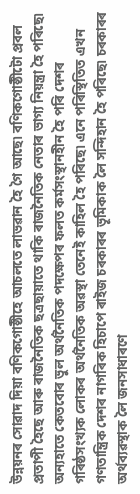উন্নয়নৰ সোৱাদ দিয়া বণিকগোষ্ঠীহে আচলতে লাভৱান হৈ গৈ আছে৷ বণিকগোষ্ঠীটো প্ৰবল প্ৰতাপী হৈছে আৰু ৰাজনৈতিক ছত্ৰছায়াতে থাকি ৰাজনৈতিক নেতাৰ ভাগ্য নিয়ন্ত্ৰা হৈ পৰিছে৷ অন্যহাতে কেতবোৰ ভুল অৰ্থনৈতিক পদক্ষেপৰ ফলত কৰ্মসংস্থানহীন হৈ পৰি দেশৰ গৰিষ্ঠসংখ্যক লোকৰ অৰ্থনৈতিক অৱস্থা তেনেই কাহিল হৈ পৰিছে৷ এনে পৰিস্থিতিত এখন গণতান্ত্ৰিক দেশৰ নাগৰিক হিচাপে ৰাইজ চৰকাৰৰ ভূমিকাক লৈ সন্দিহান হৈ পৰিছে৷ চৰকাৰৰ অৰ্থব্যৱস্থাক লৈ জনসাধাৰণে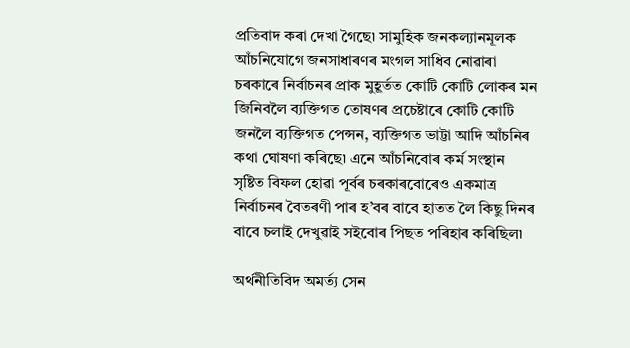প্ৰতিবাদ কৰা দেখা গৈছে৷ সামুহিক জনকল্যানমূলক আঁচনিযোগে জনসাধাৰণৰ মংগল সাধিব নোৱাৰা চৰকাৰে নিৰ্বাচনৰ প্ৰাক মুহূৰ্তত কোটি কোটি লোকৰ মন জিনিবলৈ ব্যক্তিগত তোষণৰ প্ৰচেষ্টাৰে কোটি কোটি জনলৈ ব্যক্তিগত পেন্সন, ব্যক্তিগত ভাট্টা আদি আঁচনিৰ কথা ঘোষণা কৰিছে৷ এনে আঁচনিবোৰ কৰ্ম সংস্থান সৃষ্টিত বিফল হোৱা পূৰ্বৰ চৰকাৰবোৰেও একমাত্ৰ নিৰ্বাচনৰ বৈতৰণী পাৰ হ’বৰ বাবে হাতত লৈ কিছু দিনৰ বাবে চলাই দেখুৱাই সইবোৰ পিছত পৰিহাৰ কৰিছিল৷

অৰ্থনীতিবিদ অমৰ্ত্য সেন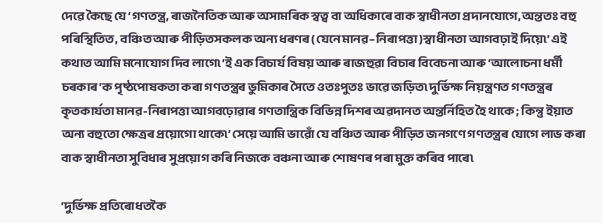দেৱে কৈছে যে ‘গণতন্ত্ৰ, ৰাজনৈতিক আৰু অসামৰিক স্বত্ব বা অধিকাৰে বাক স্বাধীনতা প্ৰদানযোগে, অন্ততঃ বহু পৰিস্থিতিত, বঞ্চিত আৰু পীড়িতসকলক অন্য ধৰণৰ(যেনে মানৱ–নিৰাপত্তা)স্বাধীনতা আগবঢ়াই দিয়ে৷’ এই কথাত আমি মনোযোগ দিব লাগে৷ ‘ই এক বিচাৰ্য বিষয় আৰু ৰাজহুৱা বিচাৰ বিবেচনা আৰু ‘আলোচনা ধৰ্মী চৰকাৰ’ক পৃষ্ঠপোষকতা কৰা গণতন্ত্ৰৰ ভুমিকাৰ সৈতে ওতঃপুতঃ ভাৱে জড়িত৷ দুৰ্ভিক্ষ নিয়ন্ত্ৰণত গণতন্ত্ৰৰ কৃতকাৰ্যতা মানৱ-নিৰাপত্তা আগবঢ়োৱাৰ গণতান্ত্ৰিক বিভিন্ন দিশৰ অৱদানত অন্তৰ্নিহিত হৈ থাকে; কিন্তু ইয়াত অন্য বহুতো ক্ষেত্ৰৰ প্ৰয়োগো থাকে৷’ সেয়ে আমি ভাৱোঁ যে বঞ্চিত আৰু পীড়িত জনগণে গণতন্ত্ৰৰ যোগে লাভ কৰা বাক স্বাধীনতা সুবিধাৰ সুপ্ৰয়োগ কৰি নিজকে বঞ্চনা আৰু শোষণৰ পৰা মুক্ত কৰিব পাৰে৷

‘দুৰ্ভিক্ষ প্ৰতিৰোধতকৈ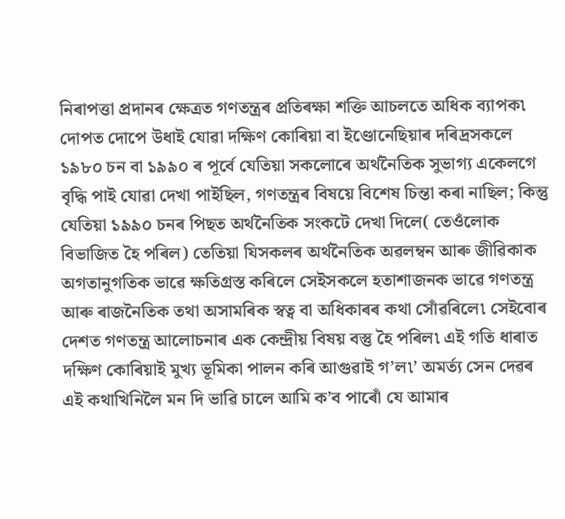নিৰাপত্তা প্ৰদানৰ ক্ষেত্ৰত গণতন্ত্ৰৰ প্ৰতিৰক্ষা শক্তি আচলতে অধিক ব্যাপক৷ দোপত দোপে উধাই যোৱা দক্ষিণ কোৰিয়া বা ইণ্ডোনেছিয়াৰ দৰিদ্ৰসকলে ১৯৮০ চন বা ১৯৯০ ৰ পূৰ্বে যেতিয়া সকলোৰে অৰ্থনৈতিক সুভাগ্য একেলগে বৃদ্ধি পাই যোৱা দেখা পাইছিল, গণতন্ত্ৰৰ বিষয়ে বিশেষ চিন্তা কৰা নাছিল; কিন্তু যেতিয়া ১৯৯০ চনৰ পিছত অৰ্থনৈতিক সংকটে দেখা দিলে( তেওঁলোক বিভাজিত হৈ পৰিল) তেতিয়া যিসকলৰ অৰ্থনৈতিক অৱলম্বন আৰু জীৱিকাক অগতানুগতিক ভাৱে ক্ষতিগ্ৰস্ত কৰিলে সেইসকলে হতাশাজনক ভাৱে গণতন্ত্ৰ আৰু ৰাজনৈতিক তথা অসামৰিক স্বত্ব বা অধিকাৰৰ কথা সোঁৱৰিলে৷ সেইবোৰ দেশত গণতন্ত্ৰ আলোচনাৰ এক কেন্দ্ৰীয় বিষয় বস্তু হৈ পৰিল৷ এই গতি ধাৰাত দক্ষিণ কোৰিয়াই মুখ্য ভূমিকা পালন কৰি আগুৱাই গ’ল৷’ অমৰ্ত্য সেন দেৱৰ এই কথাখিনিলৈ মন দি ভাৱি চালে আমি ক’ব পাৰোঁ যে আমাৰ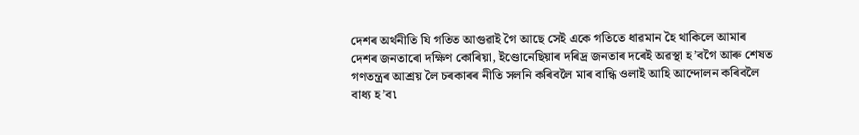দেশৰ অৰ্থনীতি যি গতিত আগুৱাই গৈ আছে সেই একে গতিতে ধাৱমান হৈ থাকিলে আমাৰ দেশৰ জনতাৰো দক্ষিণ কোৰিয়া, ইণ্ডোনেছিয়াৰ দৰিদ্ৰ জনতাৰ দৰেই অৱস্থা হ’বগৈ আৰু শেষত গণতন্ত্ৰৰ আশ্ৰয় লৈ চৰকাৰৰ নীতি সলনি কৰিবলৈ মাৰ বান্ধি ওলাই আহি আন্দোলন কৰিবলৈ বাধ্য হ’ব৷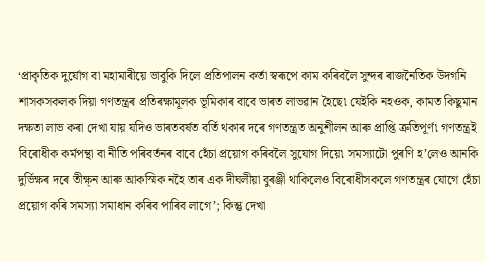‘প্ৰাকৃতিক দুৰ্যোগ বা মহামাৰীয়ে ভাবুকি দিলে প্ৰতিপালন কৰ্তা স্বৰূপে কাম কৰিবলৈ সুন্দৰ ৰাজনৈতিক উদগনি শাসকসকলক দিয়া গণতন্ত্ৰৰ প্ৰতিৰক্ষামূলক ভূমিকাৰ বাবে ভাৰত লাভৱান হৈছে৷ যেইকি নহওক, কামত কিছুমান দক্ষতা লাভ কৰা দেখা যায় যদিও ভাৰতবৰ্ষত বৰ্তি থকাৰ দৰে গণতন্ত্ৰত অনুশীলন আৰু প্ৰাপ্তি ত্ৰুতিপূৰ্ণ৷ গণতন্ত্ৰই বিৰোধীক কৰ্মপন্থা বা নীতি পৰিবৰ্তনৰ বাবে হেঁচা প্ৰয়োগ কৰিবলৈ সুযোগ দিয়ে৷ সমস্যাটো পুৰণি হ’লেও আনকি দুৰ্ভিক্ষৰ দৰে তীক্ষ্ন আৰু আকস্মিক নহৈ তাৰ এক দীঘলীয়া বুৰঞ্জী থাকিলেও বিৰোধীসকলে গণতন্ত্ৰৰ যোগে হেঁচা প্ৰয়োগ কৰি সমস্যা সমাধান কৰিব পাৰিব লাগে’; কিন্তু দেখা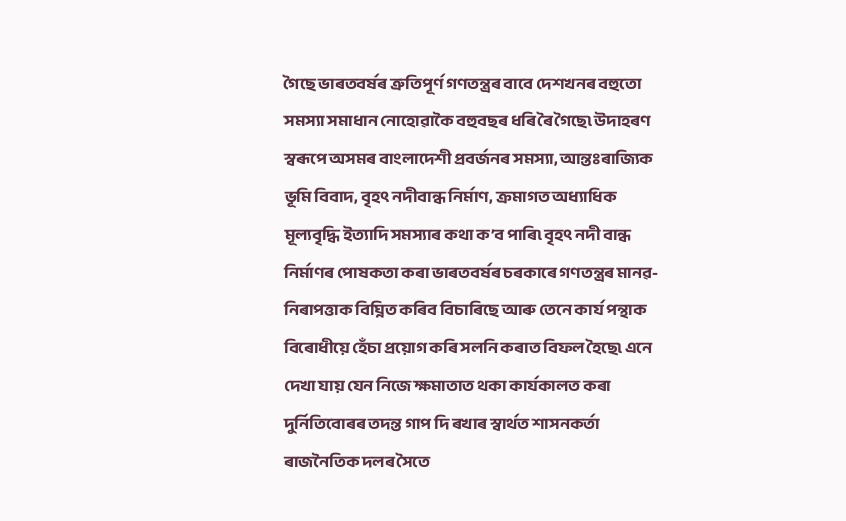গৈছে ভাৰতবৰ্ষৰ ত্ৰুতিপূৰ্ণ গণতন্ত্ৰৰ বাবে দেশখনৰ বহুতো সমস্যা সমাধান নোহোৱাকৈ বহুবছৰ ধৰি ৰৈ গৈছে৷ উদাহৰণ স্বৰূপে অসমৰ বাংলাদেশী প্ৰবৰ্জনৰ সমস্যা, আন্তঃৰাজ্যিক ভূমি বিবাদ, বৃহৎ নদীবান্ধ নিৰ্মাণ, ক্ৰমাগত অধ্যাধিক মূল্যবৃদ্ধি ইত্যাদি সমস্যাৰ কথা ক’ব পাৰি৷ বৃহৎ নদী বান্ধ নিৰ্মাণৰ পোষকতা কৰা ভাৰতবৰ্ষৰ চৰকাৰে গণতন্ত্ৰৰ মানৱ-নিৰাপত্তাক বিঘ্নিত কৰিব বিচাৰিছে আৰু তেনে কাৰ্য পন্থাক বিৰোধীয়ে হেঁচা প্ৰয়োগ কৰি সলনি কৰাত বিফল হৈছে৷ এনে দেখা যায় যেন নিজে ক্ষমাতাত থকা কাৰ্যকালত কৰা দুৰ্নিতিবোৰৰ তদন্ত গাপ দি ৰখাৰ স্বাৰ্থত শাসনকৰ্তা ৰাজনৈতিক দলৰ সৈতে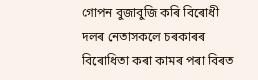গোপন বুজাবুজি কৰি বিৰোধী দলৰ নেতাসকলে চৰকাৰৰ বিৰোধিতা কৰা কামৰ পৰা বিৰত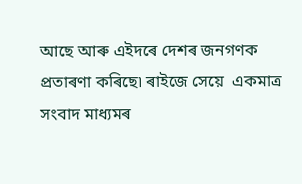আছে আৰু এইদৰে দেশৰ জনগণক প্ৰতাৰণা কৰিছে৷ ৰাইজে সেয়ে  একমাত্ৰ সংবাদ মাধ্যমৰ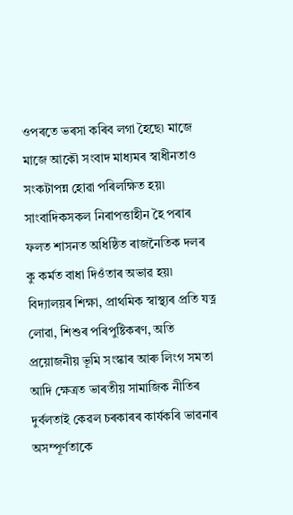ওপৰতে ভৰসা কৰিব লগা হৈছে৷ মাজে মাজে আকৌ সংবাদ মাধ্যমৰ স্বাধীনতাও সংকটাপন্ন হোৱা পৰিলক্ষিত হয়৷ সাংবাদিকসকল নিৰাপত্তাহীন হৈ পৰাৰ ফলত শাসনত অধিষ্ঠিত ৰাজনৈতিক দলৰ কু কৰ্মত বাধা দিওঁতাৰ অভাৱ হয়৷
বিদ্যালয়ৰ শিক্ষা, প্ৰাথমিক স্বাস্থ্যৰ প্ৰতি যত্ন লোৱা, শিশুৰ পৰিপুষ্টিকৰণ, অতি প্ৰয়োজনীয় ভূমি সংস্কাৰ আৰু লিংগ সমতা আদি ক্ষেত্ৰত ভাৰতীয় সামাজিক নীতিৰ দুৰ্বলতাই কেৱল চৰকাৰৰ কাৰ্যকৰি ভাৱনাৰ অসম্পূৰ্ণতাকে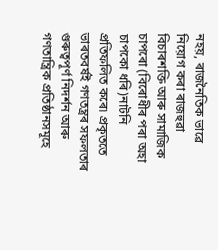নহয়, ৰাজনৈতিক ভাৱে নিয়োগ কৰা ৰাজহুৱা বিচাৰশক্তি আৰু সামাজিক চাপৰো (বিৰোধীৰ পৰা অহা চাপকো ধৰি)নাটনি প্ৰতিফলিত কৰে৷ প্ৰকৃততে ভাৰতবৰ্ষই গণতন্ত্ৰৰ সফলতাৰ গুৰুত্বপূৰ্ণ নিদৰ্শন আৰু গণতান্ত্ৰিক প্ৰতিষ্ঠানসমূহে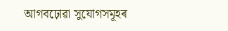আগবঢ়োৱা সুযোগসমূহৰ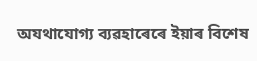অযথাযোগ্য ব্যৱহাৰেৰে ইয়াৰ বিশেষ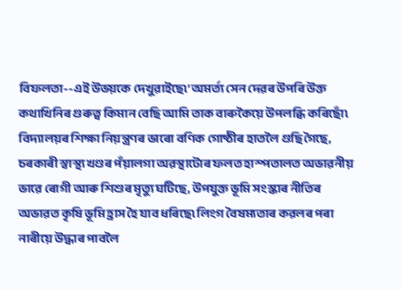বিফলতা--এই উভয়কে দেখুৱাইছে৷’ অমৰ্ত্য সেন দেৱৰ উপৰি উক্ত কথাখিনিৰ গুৰুত্ব কিমান বেছি আমি তাক বাৰুকৈয়ে উপলব্ধি কৰিছোঁ৷ বিদ্যালয়ৰ শিক্ষা নিয়ন্ত্ৰণৰ ভাৰো বণিক গোষ্ঠীৰ হাতলৈ গুছি গৈছে, চৰকাৰী স্বাস্থ্য খণ্ডৰ পঁয়ালগা অৱস্থাটোৰ ফলত হাস্পতালত অভাৱনীয় ভাৱে ৰোগী আৰু শিশুৰ মৃত্যু ঘটিছে, উপযুক্ত ভূমি সংস্কাৰ নীতিৰ অভাৱত কৃষি ভূমি হ্ৰাস হৈ যাব ধৰিছে৷ লিংগ বৈষম্যতাৰ কৱলৰ পৰা নাৰীয়ে উদ্ধাৰ পাবলৈ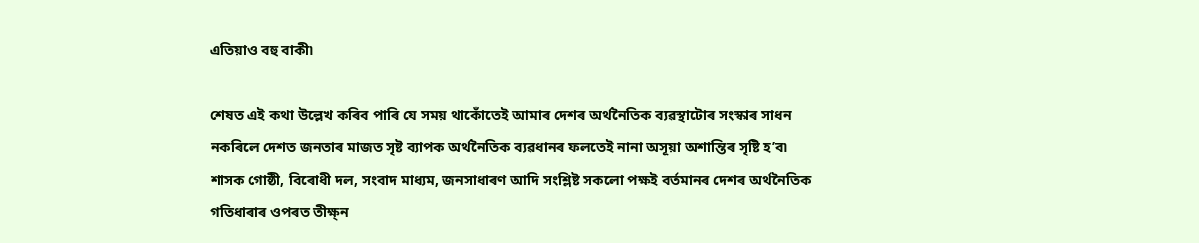এতিয়াও বহু বাকী৷

শেষত এই কথা উল্লেখ কৰিব পাৰি যে সময় থাকোঁতেই আমাৰ দেশৰ অৰ্থনৈতিক ব্যৱস্থাটোৰ সংস্কাৰ সাধন নকৰিলে দেশত জনতাৰ মাজত সৃষ্ট ব্যাপক অৰ্থনৈতিক ব্যৱধানৰ ফলতেই নানা অসূয়া অশান্তিৰ সৃষ্টি হ’ব৷ শাসক গোষ্ঠী, বিৰোধী দল, সংবাদ মাধ্যম, জনসাধাৰণ আদি সংশ্লিষ্ট সকলো পক্ষই বৰ্তমানৰ দেশৰ অৰ্থনৈতিক গতিধাৰাৰ ওপৰত তীক্ষ্ন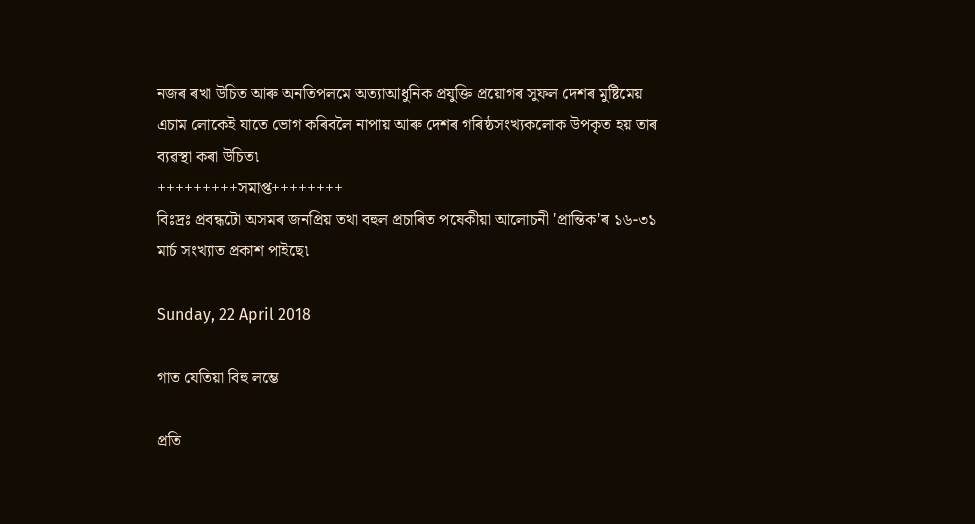নজৰ ৰখা উচিত আৰু অনতিপলমে অত্যাআধুনিক প্ৰযুক্তি প্ৰয়োগৰ সুফল দেশৰ মুষ্টিমেয় এচাম লোকেই যাতে ভোগ কৰিবলৈ নাপায় আৰু দেশৰ গৰিষ্ঠসংখ্যকলোক উপকৃত হয় তাৰ ব্যৱস্থা কৰা উচিত৷
+++++++++সমাপ্ত++++++++
বিঃদ্ৰঃ প্ৰবন্ধটো অসমৰ জনপ্ৰিয় তথা বহুল প্ৰচাৰিত পষেকীয়া আলোচনী 'প্ৰান্তিক'ৰ ১৬-৩১ মাৰ্চ সংখ্যাত প্ৰকাশ পাইছে৷

Sunday, 22 April 2018

গাত যেতিয়া বিহু লম্ভে

প্ৰতি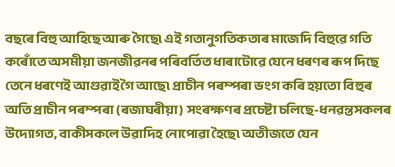বছৰে বিহু আহিছে আৰু গৈছে৷ এই গতানুগতিকতাৰ মাজেদি বিহুৱে গতি কৰোঁতে অসমীয়া জনজীৱনৰ পৰিবৰ্তিত ধাৰাটোৱে যেনে ধৰণৰ ৰূপ দিছে তেনে ধৰণেই আগুৱাই গৈ আছে৷ প্ৰাচীন পৰম্পৰা ভংগ কৰি হয়তো বিহুৰ অতি প্ৰাচীন পৰম্পৰা (ৰজাঘৰীয়া) সংৰক্ষণৰ প্ৰচেষ্টা চলিছে-ধনৱন্তসকলৰ উদ্যোগত, বাকীসকলে উৱাদিহ নোপোৱা হৈছে৷ অতীজতে যেন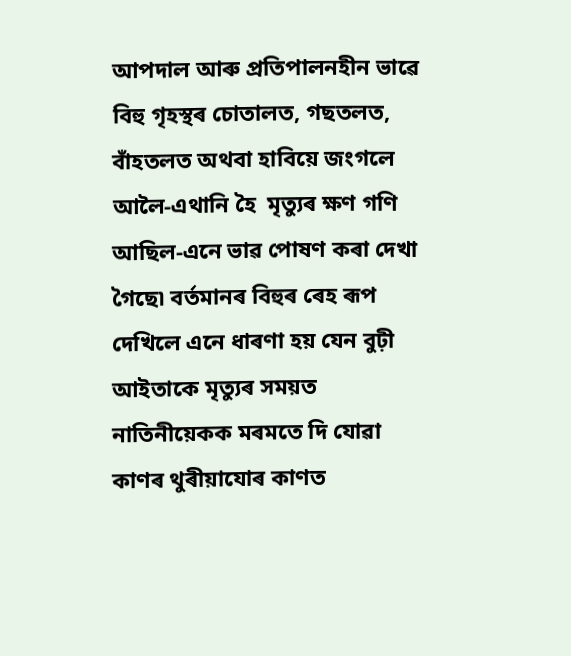আপদাল আৰু প্ৰতিপালনহীন ভাৱে বিহু গৃহস্থৰ চোতালত, গছতলত, বাঁহতলত অথবা হাবিয়ে জংগলে আলৈ-এথানি হৈ  মৃত্যুৰ ক্ষণ গণি আছিল-এনে ভাৱ পোষণ কৰা দেখা গৈছে৷ বৰ্তমানৰ বিহুৰ ৰেহ ৰূপ দেখিলে এনে ধাৰণা হয় যেন বুঢ়ী আইতাকে মৃত্যুৰ সময়ত নাতিনীয়েকক মৰমতে দি যোৱা কাণৰ থুৰীয়াযোৰ কাণত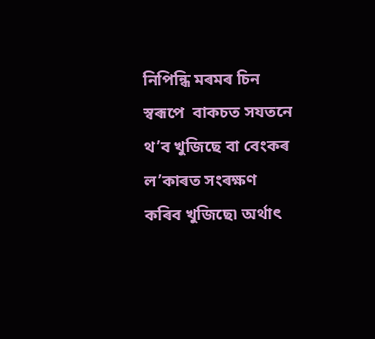নিপিন্ধি মৰমৰ চিন স্বৰূপে  বাকচত সযতনে থ’ব খুজিছে বা বেংকৰ ল’কাৰত সংৰক্ষণ কৰিব খুজিছে৷ অৰ্থাৎ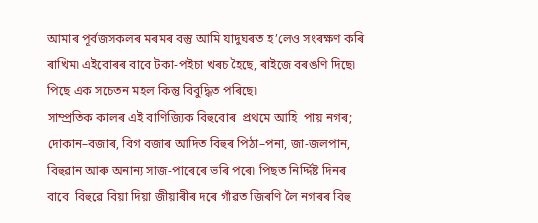আমাৰ পূৰ্বজসকলৰ মৰমৰ বস্তু আমি যাদুঘৰত হ’লেও সংৰক্ষণ কৰি ৰাখিম৷ এইবোৰৰ বাবে টকা-পইচা খৰচ হৈছে, ৰাইজে বৰঙণি দিছে৷ পিছে এক সচেতন মহল কিন্তু বিবুদ্ধিত পৰিছে৷
সাম্প্ৰতিক কালৰ এই বাণিজ্যিক বিহুবোৰ  প্ৰথমে আহি  পায় নগৰ; দোকান–বজাৰ, বিগ বজাৰ আদিত বিহুৰ পিঠা–পনা, জা-জলপান, বিহুৱান আৰু অনান্য সাজ-পাৰেৰে ভৰি পৰে৷ পিছত নিৰ্দ্দিষ্ট দিনৰ বাবে  বিহুৱে বিয়া দিয়া জীয়াৰীৰ দৰে গাঁৱত জিৰণি লৈ নগৰৰ বিহু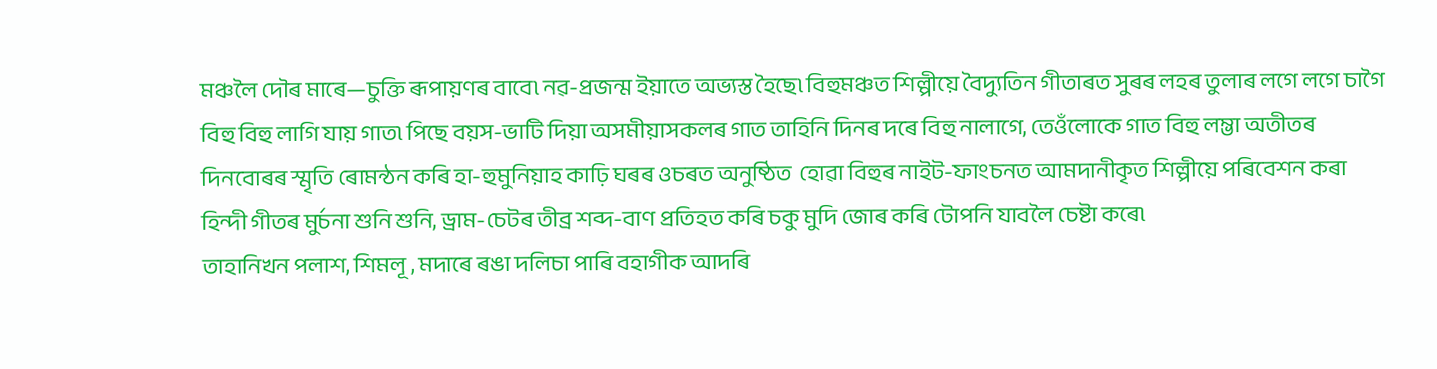মঞ্চলৈ দৌৰ মাৰে—চুক্তি ৰূপায়ণৰ বাবে৷ নৱ-প্ৰজন্ম ইয়াতে অভ্যস্ত হৈছে৷ বিহুমঞ্চত শিল্পীয়ে বৈদ্যুতিন গীতাৰত সুৰৰ লহৰ তুলাৰ লগে লগে চাগৈ বিহু বিহু লাগি যায় গাত৷ পিছে বয়স-ভাটি দিয়া অসমীয়াসকলৰ গাত তাহিনি দিনৰ দৰে বিহু নালাগে, তেওঁলোকে গাত বিহু লম্ভা অতীতৰ দিনবোৰৰ স্মৃতি ৰোমন্ঠন কৰি হা-হুমুনিয়াহ কাঢ়ি ঘৰৰ ওচৰত অনুষ্ঠিত  হোৱা বিহুৰ নাইট-ফাংচনত আমদানীকৃত শিল্পীয়ে পৰিবেশন কৰা হিন্দী গীতৰ মুৰ্চনা শুনি শুনি, ড্ৰাম-চেটৰ তীব্ৰ শব্দ-বাণ প্ৰতিহত কৰি চকু মুদি জোৰ কৰি টোপনি যাবলৈ চেষ্টা কৰে৷
তাহানিখন পলাশ, শিমলূ , মদাৰে ৰঙা দলিচা পাৰি বহাগীক আদৰি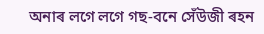অনাৰ লগে লগে গছ-বনে সেঁউজী ৰহন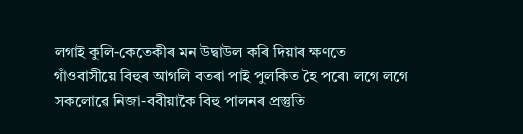লগাই কুলি-কেতেকীৰ মন উদ্বাউল কৰি দিয়াৰ ক্ষণতে গাঁওবাসীয়ে বিহুৰ আগলি বতৰা পাই পুলকিত হৈ পৰে৷ লগে লগে সকলোৱে নিজা-ববীয়াকৈ বিহু পালনৰ প্ৰস্তুতি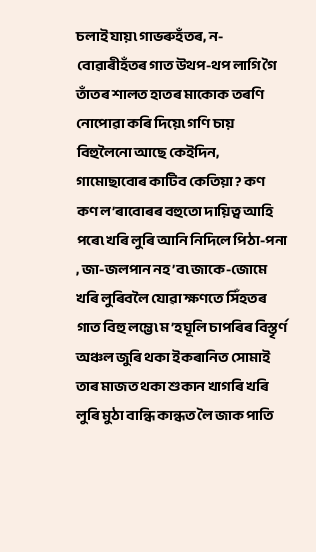চলাই যায়৷ গাভৰুহঁতৰ, ন-বোৱাৰীহঁতৰ গাত উথপ-থপ লাগি গৈ তাঁতৰ শালত হাতৰ মাকোক তৰণি নোপোৱা কৰি দিয়ে৷ গণি চায় বিহুলৈনো আছে কেইদিন, গামোছাবোৰ কাটিব কেতিয়া? কণ কণ ল’ৰাবোৰৰ বহুতো দায়িত্ব আহি পৰে৷ খৰি লুৰি আনি নিদিলে পিঠা-পনা , জা-জলপান নহ’ব৷ জাকে-জোমে খৰি লুৰিবলৈ যোৱা ক্ষণতে সিঁহতৰ গাত বিহু লম্ভে৷ ম’হঘূলি চাপৰিৰ বিস্তৃৰ্ণ অঞ্চল জুৰি থকা ইকৰানিত সোমাই তাৰ মাজত থকা শুকান খাগৰি খৰি লুৰি মুঠা বান্ধি কান্ধত লৈ জাক পাতি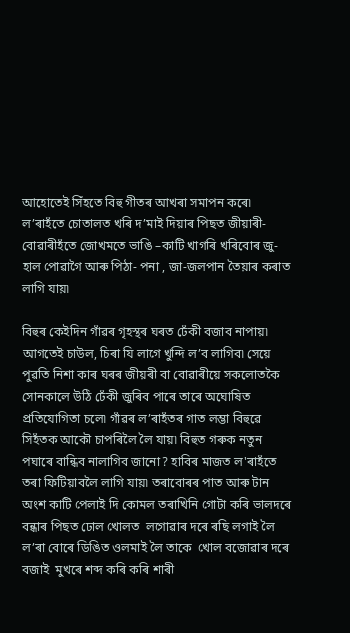আহোতেই সিঁহতে বিহু গীতৰ আখৰা সমাপন কৰে৷ ল’ৰাহঁতে চোতালত খৰি দ’মাই দিয়াৰ পিছত জীয়াৰী-বোৱাৰীহঁতে জোখমতে ভাঙি –কাটি খাগৰি খৰিবোৰ জু-হাল পোৱাগৈ আৰু পিঠা- পনা , জা-জলপান তৈয়াৰ কৰাত লাগি যায়৷

বিহুৰ কেইদিন গাঁৱৰ গৃহস্থৰ ঘৰত ঢেঁকী বজাব নাপায়৷ আগতেই চাউল, চিৰা যি লাগে খুন্দি ল’ব লাগিব৷ সেয়ে পুৱতি নিশা কাৰ ঘৰৰ জীয়ৰী বা বোৱাৰীয়ে সকলোতকৈ সোনকালে উঠি ঢেঁকী জুৰিব পাৰে তাৰে অঘোষিত প্ৰতিযোগিতা চলে৷ গাঁৱৰ ল’ৰাহঁতৰ গাত লম্ভা বিহুৱে সিহঁতক আকৌ চাপৰিলৈ লৈ যায়৷ বিহুত গৰুক নতুন পঘাৰে বান্ধিব নালাগিব জানো? হাবিৰ মাজত ল'ৰাহঁতে তৰা ফিটিয়াবলৈ লাগি যায়৷ তৰাবোৰৰ পাত আৰু টান অংশ কাটি পেলাই দি কোমল তৰাখিনি গোটা কৰি ভালদৰে বন্ধাৰ পিছত ঢোল খোলত  লগোৱাৰ দৰে ৰছি লগাই লৈ ল’ৰা বোৰে ডিঙিত ওলমাই লৈ তাকে  খোল বজোৱাৰ দৰে  বজাই  মুখৰে শব্দ কৰি কৰি শাৰী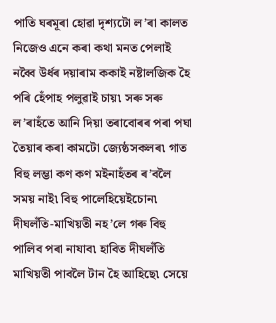পাতি ঘৰমূৰা হোৱা দৃশ্যটো ল’ৰা কালত নিজেও এনে কৰা কথা মনত পেলাই নব্বৈ উৰ্ধৰ দয়াৰাম ককাই নষ্টালজিক হৈ পৰি হেঁপাহ পলুৱাই চায়৷ সৰু সৰু ল’ৰাহঁতে আনি দিয়া তৰাবোৰৰ পৰা পঘা তৈয়াৰ কৰা কামটো জ্যেষ্ঠসকলৰ৷ গাত বিহু লম্ভা কণ কণ মইনাহঁতৰ ৰ’বলৈ সময় নাই৷ বিহু পালেহিয়েইচোন৷ দীঘলঁতি-মাখিয়তী নহ’লে গৰু বিহু পালিব পৰা নাযাব৷ হাবিত দীঘলঁতি মাখিয়তী পাবলৈ টান হৈ আহিছে৷ সেয়ে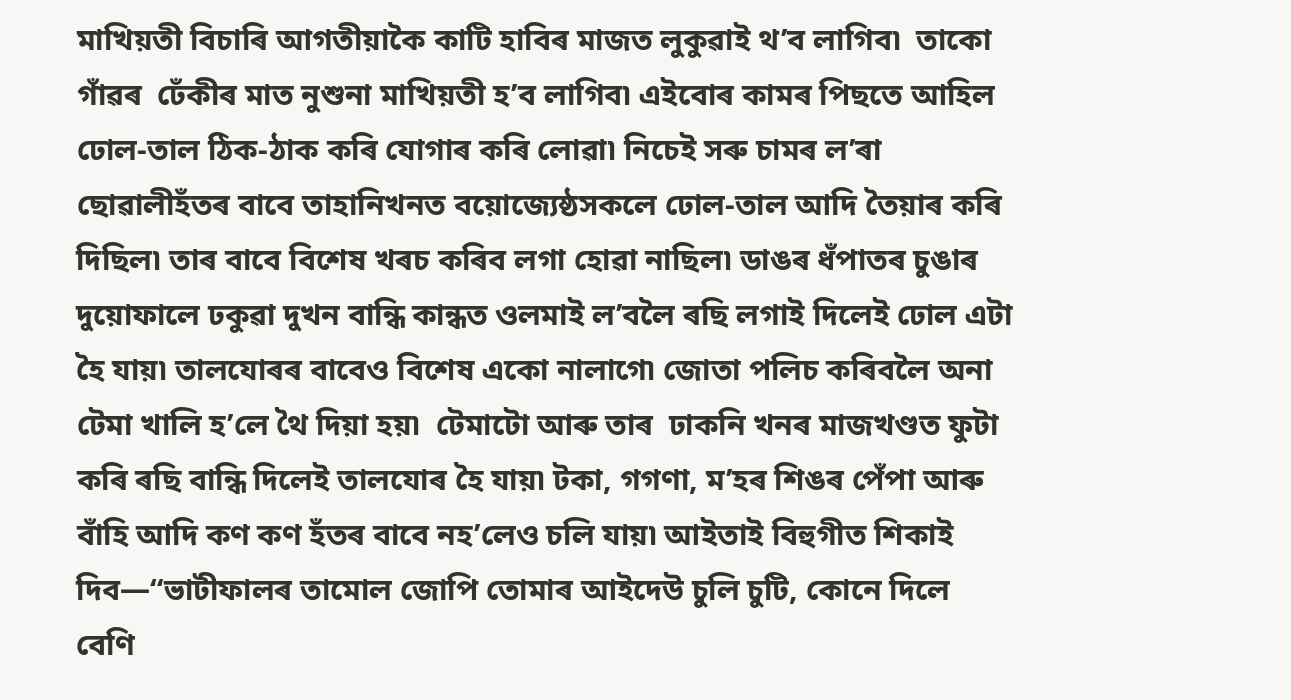মাখিয়তী বিচাৰি আগতীয়াকৈ কাটি হাবিৰ মাজত লুকুৱাই থ’ব লাগিব৷  তাকো গাঁৱৰ  ঢেঁকীৰ মাত নুশুনা মাখিয়তী হ’ব লাগিব৷ এইবোৰ কামৰ পিছতে আহিল ঢোল-তাল ঠিক-ঠাক কৰি যোগাৰ কৰি লোৱা৷ নিচেই সৰু চামৰ ল’ৰা ছোৱালীহঁতৰ বাবে তাহানিখনত বয়োজ্যেষ্ঠসকলে ঢোল-তাল আদি তৈয়াৰ কৰি দিছিল৷ তাৰ বাবে বিশেষ খৰচ কৰিব লগা হোৱা নাছিল৷ ডাঙৰ ধঁপাতৰ চুঙাৰ দুয়োফালে ঢকুৱা দুখন বান্ধি কান্ধত ওলমাই ল’বলৈ ৰছি লগাই দিলেই ঢোল এটা হৈ যায়৷ তালযোৰৰ বাবেও বিশেষ একো নালাগে৷ জোতা পলিচ কৰিবলৈ অনা টেমা খালি হ’লে থৈ দিয়া হয়৷  টেমাটো আৰু তাৰ  ঢাকনি খনৰ মাজখণ্ডত ফুটা কৰি ৰছি বান্ধি দিলেই তালযোৰ হৈ যায়৷ টকা, গগণা, ম’হৰ শিঙৰ পেঁপা আৰু বাঁহি আদি কণ কণ হঁতৰ বাবে নহ’লেও চলি যায়৷ আইতাই বিহুগীত শিকাই দিব—“ভাটীফালৰ তামোল জোপি তোমাৰ আইদেউ চুলি চুটি, কোনে দিলে বেণি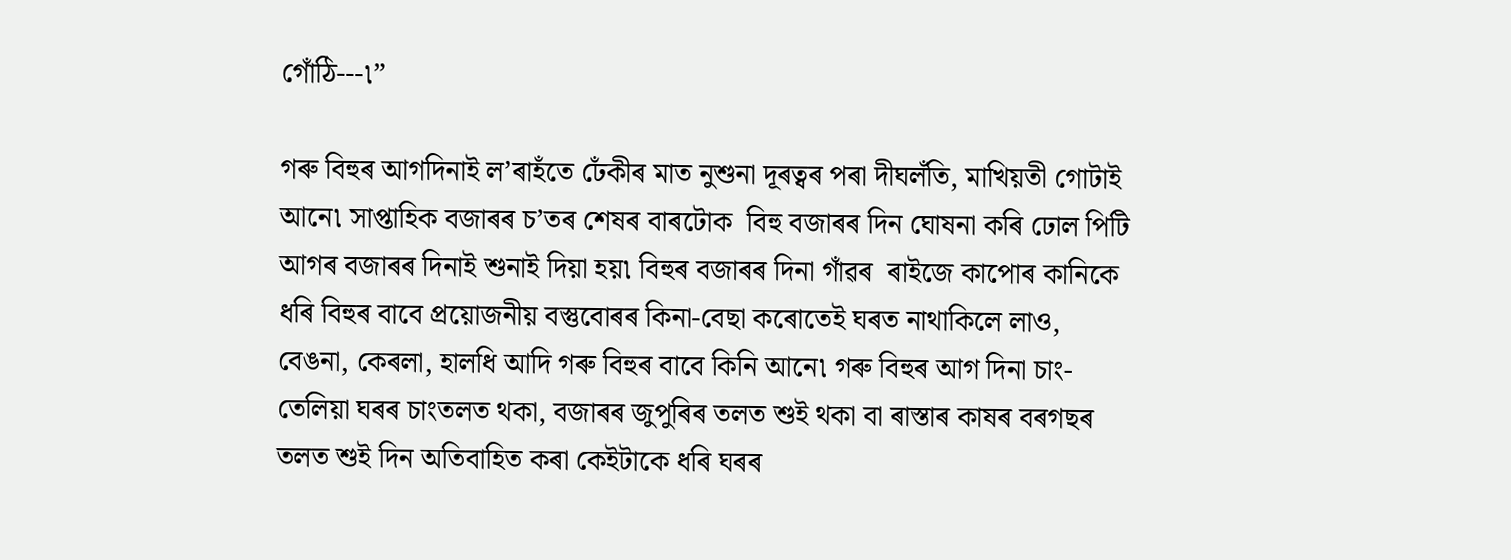গোঁঠি---৷”

গৰু বিহুৰ আগদিনাই ল’ৰাহঁতে ঢেঁকীৰ মাত নুশুনা দূৰত্বৰ পৰা দীঘলঁতি, মাখিয়তী গোটাই আনে৷ সাপ্তাহিক বজাৰৰ চ’তৰ শেষৰ বাৰটোক  বিহু বজাৰৰ দিন ঘোষনা কৰি ঢোল পিটি  আগৰ বজাৰৰ দিনাই শুনাই দিয়া হয়৷ বিহুৰ বজাৰৰ দিনা গাঁৱৰ  ৰাইজে কাপোৰ কানিকে ধৰি বিহুৰ বাবে প্ৰয়োজনীয় বস্তুবোৰৰ কিনা-বেছা কৰোতেই ঘৰত নাথাকিলে লাও, বেঙনা, কেৰলা, হালধি আদি গৰু বিহুৰ বাবে কিনি আনে৷ গৰু বিহুৰ আগ দিনা চাং-তেলিয়া ঘৰৰ চাংতলত থকা, বজাৰৰ জুপুৰিৰ তলত শুই থকা বা ৰাস্তাৰ কাষৰ বৰগছৰ তলত শুই দিন অতিবাহিত কৰা কেইটাকে ধৰি ঘৰৰ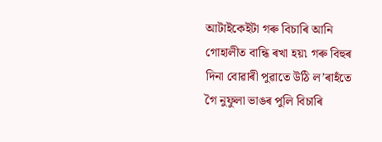আটাইকেইটা গৰু বিচাৰি আনি গোহালীত বান্ধি ৰখা হয়৷ গৰু বিহুৰ দিনা বোৱাৰী পুৱাতে উঠি ল’ৰাহঁতে গৈ নুফুলা ভাঙৰ পুলি বিচাৰি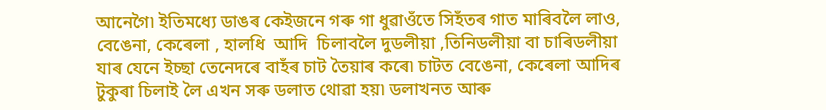আনেগৈ৷ ইতিমধ্যে ডাঙৰ কেইজনে গৰু গা ধুৱাওঁতে সিহঁতৰ গাত মাৰিবলৈ লাও, বেঙেনা, কেৰেলা , হালধি  আদি  চিলাবলৈ দুডলীয়া ,তিনিডলীয়া বা চাৰিডলীয়া যাৰ যেনে ইচ্ছা তেনেদৰে বাহঁৰ চাট তৈয়াৰ কৰে৷ চাটত বেঙেনা, কেৰেলা আদিৰ টুকুৰা চিলাই লৈ এখন সৰু ডলাত থোৱা হয়৷ ডলাখনত আৰু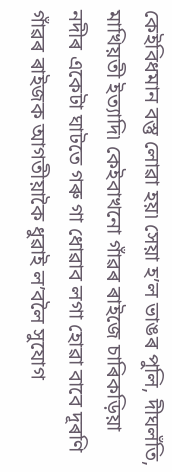কেইবিধমান বস্তু লোৱা হয়৷ সেয়া হ’ল ভাঙৰ পুলি, দীঘলঁতি, মাখিয়তী ইত্যাদি৷ কেইবাখনো গাঁৱৰ ৰাইজে চাৰিকড়িয়া নদীৰ একেটা ঘাটতে গৰু গা ধোৱাব লগা হোৱা বাবে দূৰণি গাঁৱৰ ৰাইজক আগতীয়াকৈ ধুৱাই ল’বলৈ সুযোগ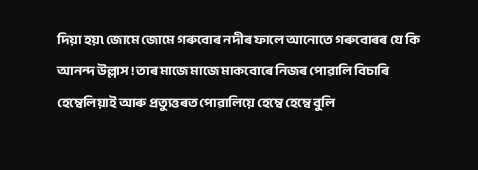দিয়া হয়৷ জোমে জোমে গৰুবোৰ নদীৰ ফালে আনোতে গৰুবোৰৰ যে কি আনন্দ উল্লাস ! তাৰ মাজে মাজে মাকবোৰে নিজৰ পোৱালি বিচাৰি হেম্বেলিয়াই আৰু প্ৰত্যুত্তৰত পোৱালিয়ে হেম্বে হেম্বে বুলি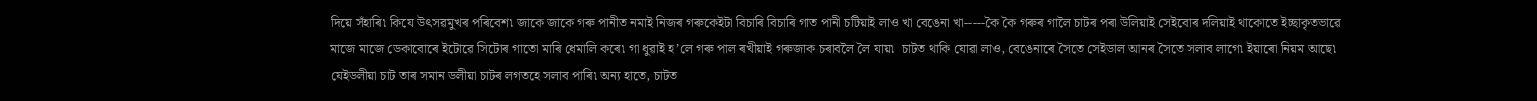দিয়ে সঁহাৰি৷ কিযে উৎসৱমুখৰ পৰিবেশ৷ জাকে জাকে গৰু পানীত নমাই নিজৰ গৰুকেইটা বিচাৰি বিচাৰি গাত পানী চটিয়াই লাও খা বেঙেনা খা-----কৈ কৈ গৰুৰ গালৈ চাটৰ পৰা উলিয়াই সেইবোৰ দলিয়াই থাকোতে ইচ্ছাকৃতভাৱে মাজে মাজে ডেকাবোৰে ইটোৱে সিটোৰ গাতো মাৰি ধেমালি কৰে৷ গা ধুৱাই হ’লে গৰু পাল ৰখীয়াই গৰুজাক চৰাবলৈ লৈ যায়৷  চাটত থাকি যোৱা লাও, বেঙেনাৰে সৈতে সেইডাল আনৰ সৈতে সলাব লাগে৷ ইয়াৰো নিয়ম আছে৷ যেইডলীয়া চাট তাৰ সমান ডলীয়া চাটৰ লগতহে সলাব পাৰি৷ অন্য হাতে, চাটত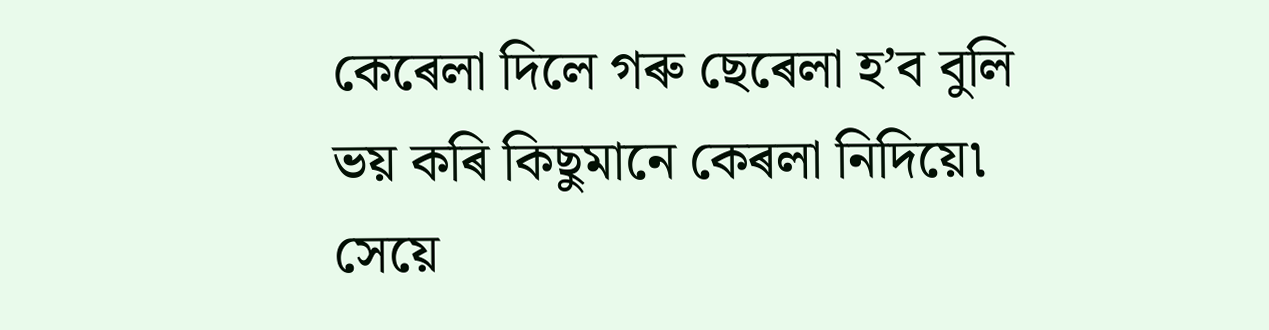কেৰেলা দিলে গৰু ছেৰেলা হ’ব বুলি ভয় কৰি কিছুমানে কেৰলা নিদিয়ে৷ সেয়ে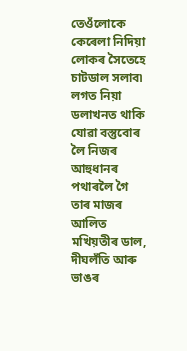তেওঁলোকে কেৰেলা নিদিয়া লোকৰ সৈতেহে চাটডাল সলাব৷ লগত নিয়া ডলাখনত থাকি যোৱা বস্তুবোৰ লৈ নিজৰ আহুধানৰ পথাৰলৈ গৈ তাৰ মাজৰ আলিত মখিয়তীৰ ডাল, দীঘলঁতি আৰু ভাঙৰ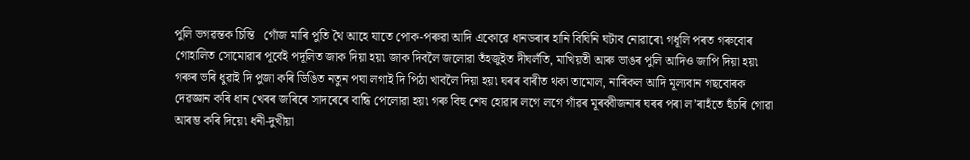পুলি ভগৱন্তক চিন্তি   গোঁজ মাৰি পুতি থৈ আহে যাতে পোক-পৰুৱা আদি একোৱে ধানডৰাৰ হানি বিঘিনি ঘটাব নোৱাৰে৷ গধূলি পৰত গৰুবোৰ গোহালিত সোমোৱাৰ পূৰ্বেই পদূলিত জাক দিয়া হয়৷ জাক দিবলৈ জলোৱা তঁহজুইত দীঘলঁতি, মাখিয়তী আৰু ভাঙৰ পুলি আদিও জাপি দিয়া হয়৷ গৰুৰ ভৰি ধুৱাই দি পুজা কৰি ডিঙিত নতুন পঘা লগাই দি পিঠা খাবলৈ দিয়া হয়৷ ঘৰৰ বাৰীত থকা তামোল, নাৰিকল আদি মূল্যবান গছবোৰক দেৱজ্ঞান কৰি ধান খেৰৰ জৰিৰে সাদৰেৰে বান্ধি পেলোৱা হয়৷ গৰু বিহু শেষ হোৱাৰ লগে লগে গাঁৱৰ মূৰব্বীজনাৰ ঘৰৰ পৰা ল’ৰাহঁতে হুঁচৰি গোৱা আৰম্ভ কৰি দিয়ে৷ ধনী-দুখীয়া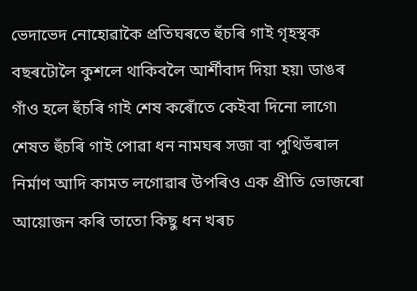ভেদাভেদ নোহোৱাকৈ প্ৰতিঘৰতে হুঁচৰি গাই গৃহস্থক বছৰটোলৈ কুশলে থাকিবলৈ আৰ্শীবাদ দিয়া হয়৷ ডাঙৰ গাঁও হলে হুঁচৰি গাই শেষ কৰোঁতে কেইবা দিনো লাগে৷ শেষত হুঁচৰি গাই পোৱা ধন নামঘৰ সজা বা পুথিভঁৰাল নিৰ্মাণ আদি কামত লগোৱাৰ উপৰিও এক প্ৰীতি ভোজৰো আয়োজন কৰি তাতো কিছু ধন খৰচ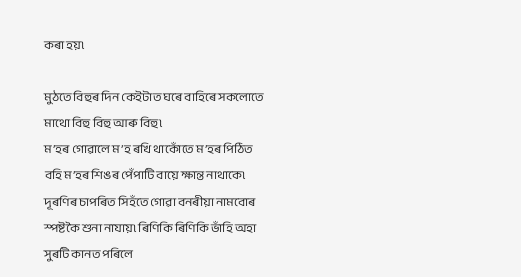কৰা হয়৷

মুঠতে বিহুৰ দিন কেইটাত ঘৰে বাহিৰে সকলোতে মাথো বিহু বিহু আৰু বিহু৷
ম’হৰ গোৱালে ম’হ ৰখি থাকোঁতে ম’হৰ পিঠিত বহি ম’হৰ শিঙৰ পেঁপাটি বায়ে ক্ষান্ত নাথাকে৷ দূৰণিৰ চাপৰিত সিহঁতে গোৱা বনৰীয়া নামবোৰ স্পষ্টকৈ শুনা নাযায়৷ ৰিণিকি ৰিণিকি ভাঁহি অহা সুৰটি কানত পৰিলে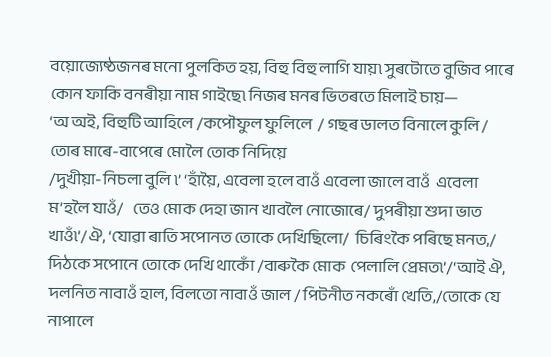বয়োজ্যেষ্ঠজনৰ মনো পুলকিত হয়, বিহু বিহু লাগি যায়৷ সুৰটোতে বুজিব পাৰে কোন ফাকি বনৰীয়া নাম গাইছে৷ নিজৰ মনৰ ভিতৰতে মিলাই চায়—
‘অ অই, বিহুটি আহিলে /কপৌফুল ফুলিলে  / গছৰ ডালত বিনালে কুলি / তোৰ মাৰে-বাপেৰে মোলৈ তোক নিদিয়ে
/দুখীয়া-নিচলা বুলি ৷’ ‘হাঁয়ৈ, এবেলা হলে বাওঁ এবেলা জালে বাওঁ  এবেলা ম’হলৈ যাওঁ/   তেও মোক দেহা জান খাবলৈ নোজোৰে/ দুপৰীয়া শুদা ভাত খাওঁ৷’/ঐ, ‘যোৱা ৰাতি সপোনত তোকে দেখিছিলো/  চিৰিংকৈ পৰিছে মনত,/  দিঠকে সপোনে তোকে দেখি থাকোঁ /বাৰুকৈ মোক  পেলালি প্ৰেমত৷’/‘আই ঐ, দলনিত নাবাওঁ হাল, বিলতো নাবাওঁ জাল / পিটনীত নকৰোঁ খেতি,/তোকে যে নাপালে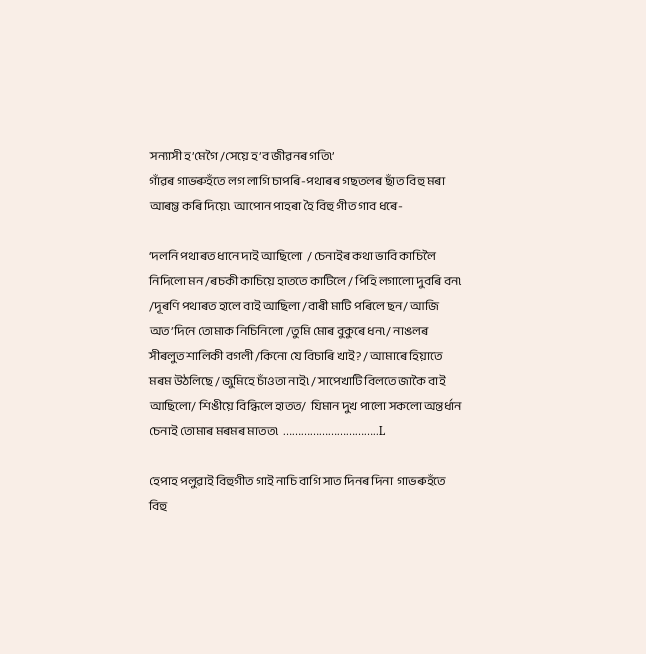সন্যাসী হ’মেগৈ /সেয়ে হ’ব জীৱনৰ গতি৷’
গাঁৱৰ গাভৰুহঁতে লগ লাগি চাপৰি-পথাৰৰ গছতলৰ ছাঁত বিহু মৰা আৰম্ভ কৰি দিয়ে৷  আপোন পাহৰা হৈ বিহু গীত গাব ধৰে-

‘দলনি পথাৰত ধানে দাই আছিলো  / চেনাইৰ কথা ভাবি কাচিলৈ নিদিলো মন /ৰচকী কাচিয়ে হাততে কাটিলে / পিহি লগালো দুবৰি বন৷ /দূৰণি পথাৰত হালে বাই আছিলা /বাৰী মাটি পৰিলে ছন/ আজি অত’দিনে তোমাক নিচিনিলো /তুমি মোৰ বুকুৰে ধন৷/ নাঙলৰ সীৰলুত শালিকী বগলী /কিনো যে বিচাৰি খাই? / আমাৰে হিয়াতে মৰম উঠলিছে / জুমিহে চাঁওতা নাই৷ / সাপেখাটি বিলতে জাকৈ বাই আছিলো/ শিঙীয়ে বিন্ধিলে হাতত/  যিমান দুখ পালো সকলো অন্তৰ্ধান চেনাই তোমাৰ মৰমৰ মাতত৷  …………………………..L

হেপাহ পলুৱাই বিহুগীত গাই নাচি বাগি সাত দিনৰ দিনা  গাভৰুহঁতে  বিহু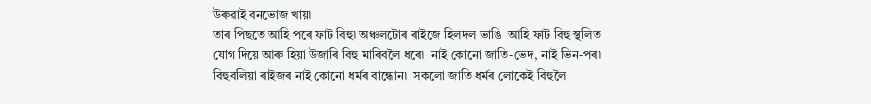উৰুৱাই বনভোজ খায়৷
তাৰ পিছতে আহি পৰে ফাট বিহু৷ অঞ্চলটোৰ ৰাইজে হিলদল ভাঙি  আহি ফাট বিহু স্থলিত যোগ দিয়ে আৰু হিয়া উজাৰি বিহু মাৰিবলৈ ধৰে৷  নাই কোনো জাতি-ভেদ, নাই ভিন-পৰ৷ বিহুবলিয়া ৰাইজৰ নাই কোনো ধৰ্মৰ বান্ধোন৷  সকলো জাতি ধৰ্মৰ লোকেই বিহুলৈ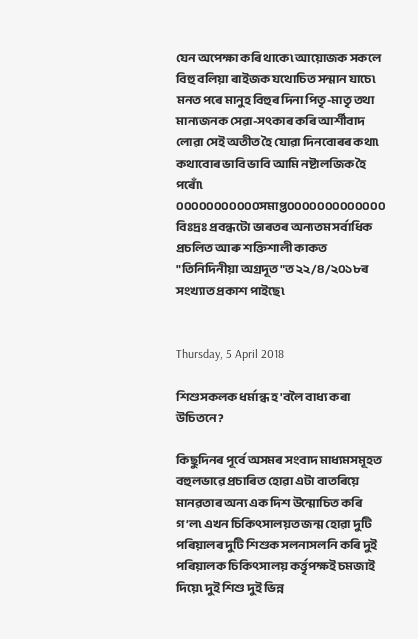যেন অপেক্ষা কৰি থাকে৷ আয়োজক সকলে বিহু বলিয়া ৰাইজক যথোচিত সন্মান যাচে৷ মনত পৰে মানুহ বিহুৰ দিনা পিতৃ-মাতৃ তথা মান্যজনক সেৱা-সৎকাৰ কৰি আৰ্শীবাদ লোৱা সেই অতীত হৈ যোৱা দিনবোৰৰ কথা৷ কথাবোৰ ভাবি ভাবি আমি নষ্টালজিক হৈ পৰোঁ৷
০০০০০০০০০০০সমাপ্ত০০০০০০০০০০০০০
বিঃদ্ৰঃ প্ৰবন্ধটো ভাৰতৰ অন্যতম সৰ্বাধিক প্ৰচলিত আৰু শক্তিশালী কাকত "তিনিদিনীয়া অগ্ৰদূত"ত ২২/৪/২০১৮ৰ সংখ্যাত প্ৰকাশ পাইছে৷


Thursday, 5 April 2018

শিশুসকলক ধৰ্মান্ধ হ'বলৈ বাধ্য কৰা উচিতনে ?

কিছুদিনৰ পূৰ্বে অসমৰ সংবাদ মাধ্যমসমূহত বহুলভাৱে প্ৰচাৰিত হোৱা এটা বাতৰিয়ে মানৱতাৰ অন্য এক দিশ উন্মোচিত কৰি গ’ল৷ এখন চিকিৎসালয়ত জন্ম হোৱা দুটি পৰিয়ালৰ দুটি শিশুক সলনাসলনি কৰি দুই পৰিয়ালক চিকিৎসালয় কৰ্ত্তৃপক্ষই চমজাই দিয়ে৷ দুই শিশু দুই ভিন্ন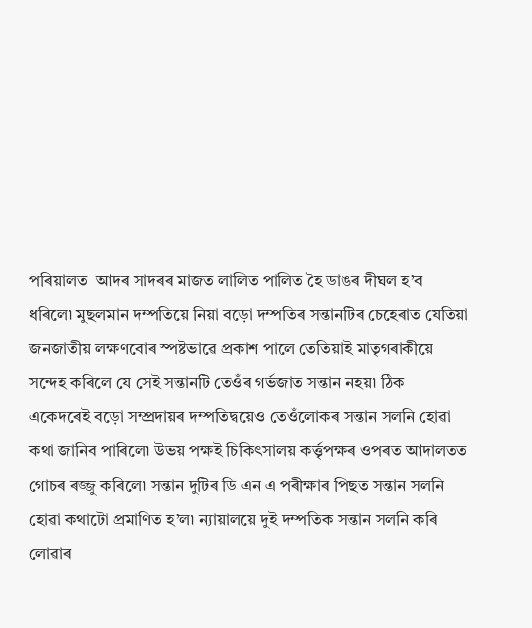পৰিয়ালত  আদৰ সাদৰৰ মাজত লালিত পালিত হৈ ডাঙৰ দীঘল হ’ব ধৰিলে৷ মুছলমান দম্পতিয়ে নিয়া বড়ো দম্পতিৰ সন্তানটিৰ চেহেৰাত যেতিয়া জনজাতীয় লক্ষণবোৰ স্পষ্টভাৱে প্ৰকাশ পালে তেতিয়াই মাতৃগৰাকীয়ে সন্দেহ কৰিলে যে সেই সন্তানটি তেওঁৰ গৰ্ভজাত সন্তান নহয়৷ ঠিক একেদৰেই বড়ো সম্প্ৰদায়ৰ দম্পতিদ্বয়েও তেওঁলোকৰ সন্তান সলনি হোৱা কথা জানিব পাৰিলে৷ উভয় পক্ষই চিকিৎসালয় কৰ্ত্তৃপক্ষৰ ওপৰত আদালতত গোচৰ ৰজ্জু কৰিলে৷ সন্তান দুটিৰ ডি এন এ পৰীক্ষাৰ পিছত সন্তান সলনি হোৱা কথাটো প্ৰমাণিত হ’ল৷ ন্যায়ালয়ে দুই দম্পতিক সন্তান সলনি কৰি লোৱাৰ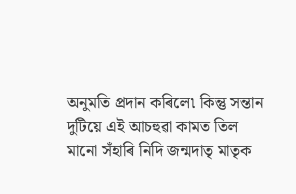অনুমতি প্ৰদান কৰিলে৷ কিন্তু সন্তান দুটিয়ে এই আচহুৱা কামত তিল মানো সঁহাৰি নিদি জন্মদাতৃ মাতৃক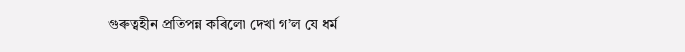গুৰুত্বহীন প্ৰতিপন্ন কৰিলে৷ দেখা গ’ল যে ধৰ্ম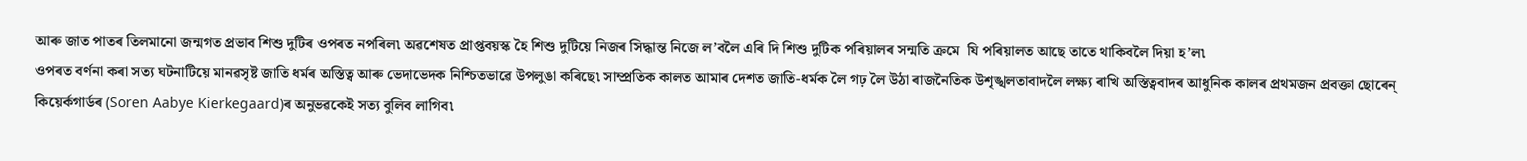আৰু জাত পাতৰ তিলমানো জন্মগত প্ৰভাব শিশু দুটিৰ ওপৰত নপৰিল৷ অৱশেষত প্ৰাপ্তবয়স্ক হৈ শিশু দুটিয়ে নিজৰ সিদ্ধান্ত নিজে ল’বলৈ এৰি দি শিশু দুটিক পৰিয়ালৰ সন্মতি ক্ৰমে  যি পৰিয়ালত আছে তাতে থাকিবলৈ দিয়া হ’ল৷
ওপৰত বৰ্ণনা কৰা সত্য ঘটনাটিয়ে মানৱসৃষ্ট জাতি ধৰ্মৰ অস্তিত্ব আৰু ভেদাভেদক নিশ্চিতভাৱে উপলুঙা কৰিছে৷ সাম্প্ৰতিক কালত আমাৰ দেশত জাতি-ধৰ্মক লৈ গঢ় লৈ উঠা ৰাজনৈতিক উশৃঙ্খলতাবাদলৈ লক্ষ্য ৰাখি অস্তিত্ববাদৰ আধুনিক কালৰ প্ৰথমজন প্ৰবক্তা ছোৰেন্ কিয়েৰ্কগাৰ্ডৰ (Soren Aabye Kierkegaard)ৰ অনুভৱকেই সত্য বুলিব লাগিব৷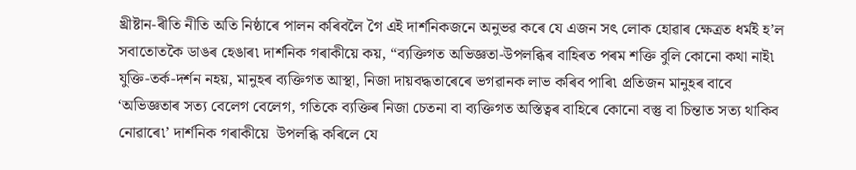খ্ৰীষ্টান-ৰীতি নীতি অতি নিষ্ঠাৰে পালন কৰিবলৈ গৈ এই দাৰ্শনিকজনে অনুভৱ কৰে যে এজন সৎ লোক হোৱাৰ ক্ষেত্ৰত ধৰ্মই হ’ল সবাতোতকৈ ডাঙৰ হেঙাৰ৷ দাৰ্শনিক গৰাকীয়ে কয়, “ব্যক্তিগত অভিজ্ঞতা-উপলব্ধিৰ বাহিৰত পৰম শক্তি বুলি কোনো কথা নাই৷ যুক্তি-তৰ্ক-দৰ্শন নহয়, মানুহৰ ব্যক্তিগত আস্থা, নিজা দায়বদ্ধতাৰেৰে ভগৱানক লাভ কৰিব পাৰি৷ প্ৰতিজন মানুহৰ বাবে ‘অভিজ্ঞতাৰ সত্য বেলেগ বেলেগ, গতিকে ব্যক্তিৰ নিজা চেতনা বা ব্যক্তিগত অস্তিত্বৰ বাহিৰে কোনো বস্তু বা চিন্তাত সত্য থাকিব নোৱাৰে৷’ দাৰ্শনিক গৰাকীয়ে  উপলব্ধি কৰিলে যে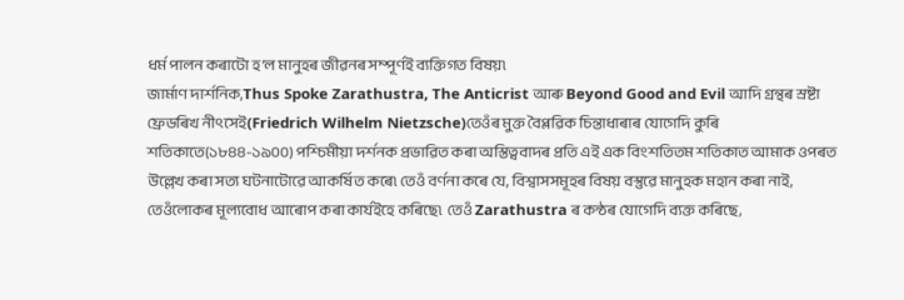ধৰ্ম পালন কৰাটো হ’ল মানুহৰ জীৱনৰ সম্পূৰ্ণই ব্যক্তিগত বিষয়৷
জাৰ্মাণ দাৰ্শনিক,Thus Spoke Zarathustra, The Anticrist আৰু Beyond Good and Evil আদি গ্ৰন্থৰ স্ৰষ্টা ফ্ৰেডৰিখ নীৎসেই(Friedrich Wilhelm Nietzsche)তেওঁৰ মুক্ত বৈপ্লৱিক চিন্তাধাৰাৰ যোগেদি কুৰি শতিকাতে(১৮৪৪-১৯০০) পশ্চিমীয়া দৰ্শনক প্ৰভাৱিত কৰা অস্তিত্ববাদৰ প্ৰতি এই এক বিংশতিতম শতিকাত আমাক ওপৰত উল্লেখ কৰা সত্য ঘটনাটোৱে আকৰ্ষিত কৰে৷ তেওঁ বৰ্ণনা কৰে যে, বিশ্বাসসমূহৰ বিষয় বস্তুৱে মানুহক মহান কৰা নাই, তেওঁলোকৰ মূল্যবোধ আৰোপ কৰা কাৰ্যইহে কৰিছে৷  তেওঁ Zarathustra ৰ কন্ঠৰ যোগেদি ব্যক্ত কৰিছে,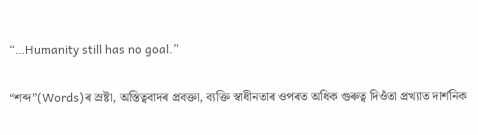“…Humanity still has no goal.”

“শব্দ”(Words)ৰ স্ৰষ্টা, অস্তিত্ববাদৰ প্ৰবক্তা, ব্যক্তি স্বাধীনতাৰ ওপৰত অধিক গুৰুত্ব দিওঁতা প্ৰখ্যাত দাৰ্শনিক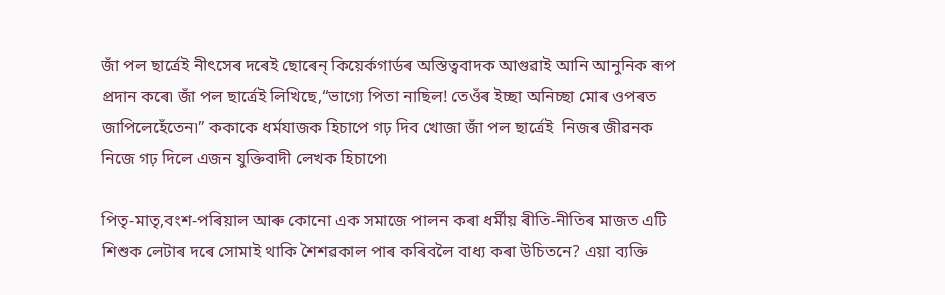জাঁ পল ছাৰ্ত্ৰেই নীৎসেৰ দৰেই ছোৰেন্ কিয়েৰ্কগাৰ্ডৰ অস্তিত্ববাদক আগুৱাই আনি আনুনিক ৰূপ প্ৰদান কৰে৷ জাঁ পল ছাৰ্ত্ৰেই লিখিছে,“ভাগ্যে পিতা নাছিল! তেওঁৰ ইচ্ছা অনিচ্ছা মোৰ ওপৰত জাপিলেহেঁতেন৷” ককাকে ধৰ্মযাজক হিচাপে গঢ় দিব খোজা জাঁ পল ছাৰ্ত্ৰেই  নিজৰ জীৱনক নিজে গঢ় দিলে এজন যুক্তিবাদী লেখক হিচাপে৷

পিতৃ-মাতৃ,বংশ-পৰিয়াল আৰু কোনো এক সমাজে পালন কৰা ধৰ্মীয় ৰীতি-নীতিৰ মাজত এটি শিশুক লেটাৰ দৰে সোমাই থাকি শৈশৱকাল পাৰ কৰিবলৈ বাধ্য কৰা উচিতনে? এয়া ব্যক্তি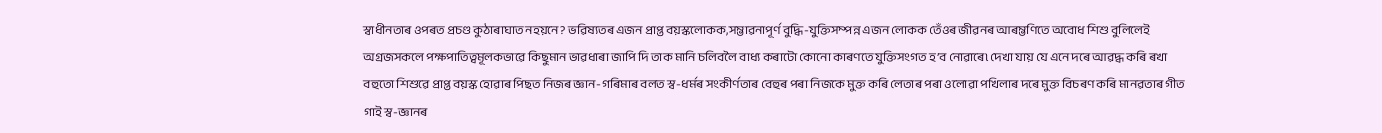স্বাধীনতাৰ ওপৰত প্ৰচণ্ড কুঠাৰাঘাত নহয়নে? ভৱিষ্যতৰ এজন প্ৰাপ্ত বয়স্কলোকক,সম্ভাৱনাপূৰ্ণ বুদ্ধি-যুক্তিসম্পন্ন এজন লোকক তেঁওৰ জীৱনৰ আৰম্ভণিতে অবোধ শিশু বুলিলেই অগ্ৰজসকলে পক্ষপাতিত্বমূলকভাৱে কিছুমান ভাৱধাৰা জাপি দি তাক মানি চলিবলৈ বাধ্য কৰাটো কোনো কাৰণতে যুক্তিসংগত হ’ব নোৱাৰে৷ দেখা যায় যে এনে দৰে আৱদ্ধ কৰি ৰখা বহুতো শিশুৱে প্ৰাপ্ত বয়স্ক হোৱাৰ পিছত নিজৰ জ্ঞান-গৰিমাৰ বলত স্ব-ধৰ্মৰ সংকীৰ্ণতাৰ বেহুৰ পৰা নিজকে মুক্ত কৰি লেতাৰ পৰা ওলোৱা পখিলাৰ দৰে মুক্ত বিচৰণ কৰি মানৱতাৰ গীত গাই স্ব-জ্ঞানৰ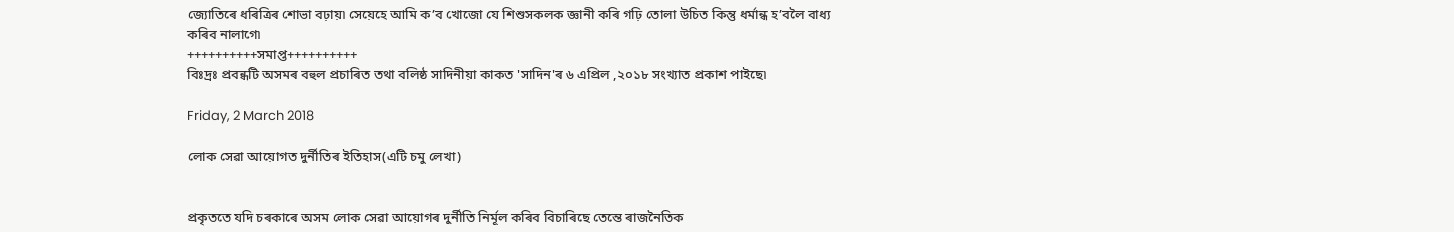জ্যোতিৰে ধৰিত্ৰিৰ শোভা বঢ়ায়৷ সেয়েহে আমি ক’ব খোজো যে শিশুসকলক জ্ঞানী কৰি গঢ়ি তোলা উচিত কিন্তু ধৰ্মান্ধ হ’বলৈ বাধ্য কৰিব নালাগে৷
++++++++++সমাপ্ত++++++++++
বিঃদ্ৰঃ প্ৰবন্ধটি অসমৰ বহুল প্ৰচাৰিত তথা বলিষ্ঠ সাদিনীয়া কাকত 'সাদিন'ৰ ৬ এপ্ৰিল ,২০১৮ সংখ্যাত প্ৰকাশ পাইছে৷

Friday, 2 March 2018

লোক সেৱা আয়োগত দুৰ্নীতিৰ ইতিহাস(এটি চমু লেখা)


প্ৰকৃততে যদি চৰকাৰে অসম লোক সেৱা আয়োগৰ দুৰ্নীতি নিৰ্মূল কৰিব বিচাৰিছে তেন্তে ৰাজনৈতিক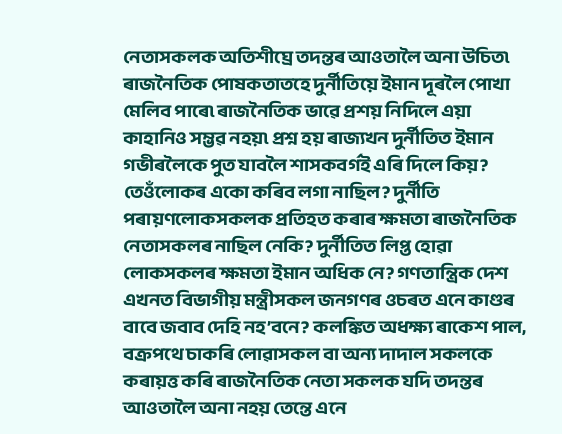নেতাসকলক অতিশীঘ্ৰে তদন্তৰ আওতালৈ অনা উচিত৷ ৰাজনৈতিক পোষকতাতহে দুৰ্নীতিয়ে ইমান দূৰলৈ পোখা মেলিব পাৰে৷ ৰাজনৈতিক ভাৱে প্ৰশয় নিদিলে এয়া কাহানিও সম্ভৱ নহয়৷ প্ৰশ্ন হয় ৰাজ্যখন দুৰ্নীতিত ইমান গভীৰলৈকে পুত যাবলৈ শাসকবৰ্গই এৰি দিলে কিয়? তেওঁলোকৰ একো কৰিব লগা নাছিল? দুৰ্নীতি পৰায়ণলোকসকলক প্ৰতিহত কৰাৰ ক্ষমতা ৰাজনৈতিক নেতাসকলৰ নাছিল নেকি? দুৰ্নীতিত লিপ্ত হোৱা লোকসকলৰ ক্ষমতা ইমান অধিক নে? গণতান্ত্ৰিক দেশ এখনত বিভাগীয় মন্ত্ৰীসকল জনগণৰ ওচৰত এনে কাণ্ডৰ বাবে জবাব দেহি নহ’বনে? কলঙ্কিত অধক্ষ্য ৰাকেশ পাল, বক্ৰপথে চাকৰি লোৱাসকল বা অন্য দাদাল সকলকে কৰায়ত্ত কৰি ৰাজনৈতিক নেতা সকলক যদি তদন্তৰ আওতালৈ অনা নহয় তেন্তে এনে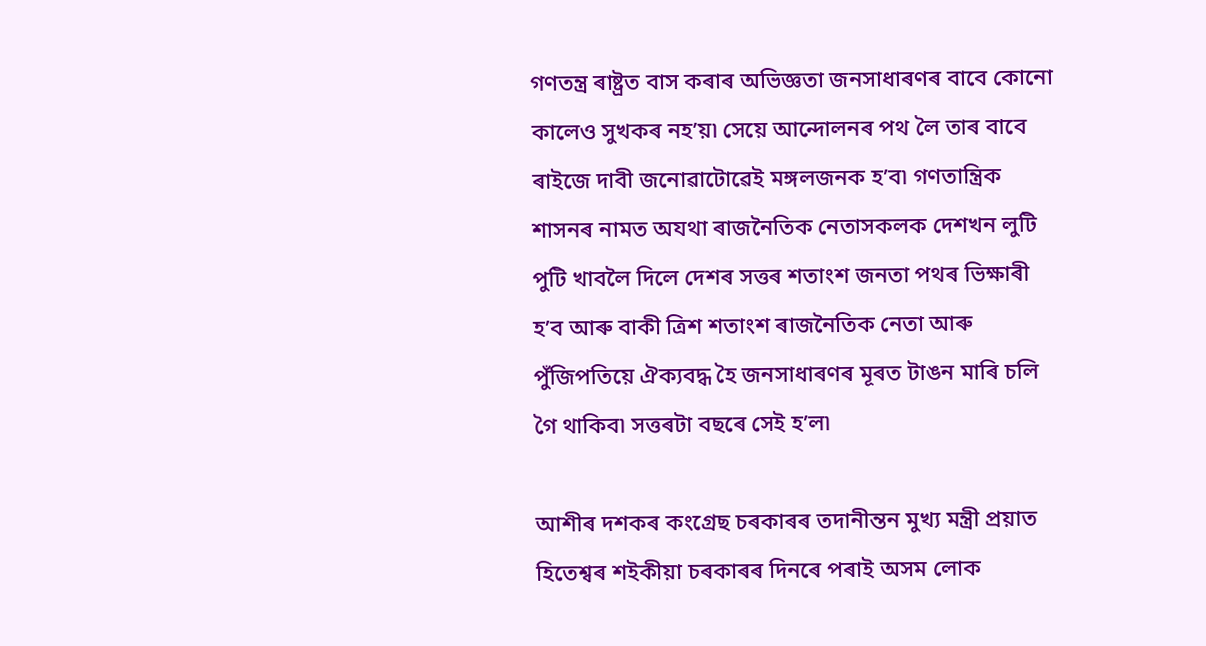গণতন্ত্ৰ ৰাষ্ট্ৰত বাস কৰাৰ অভিজ্ঞতা জনসাধাৰণৰ বাবে কোনো কালেও সুখকৰ নহ’য়৷ সেয়ে আন্দোলনৰ পথ লৈ তাৰ বাবে ৰাইজে দাবী জনোৱাটোৱেই মঙ্গলজনক হ’ব৷ গণতান্ত্ৰিক শাসনৰ নামত অযথা ৰাজনৈতিক নেতাসকলক দেশখন লুটি পুটি খাবলৈ দিলে দেশৰ সত্তৰ শতাংশ জনতা পথৰ ভিক্ষাৰী হ’ব আৰু বাকী ত্ৰিশ শতাংশ ৰাজনৈতিক নেতা আৰু পুঁজিপতিয়ে ঐক্যবদ্ধ হৈ জনসাধাৰণৰ মূৰত টাঙন মাৰি চলি গৈ থাকিব৷ সত্তৰটা বছৰে সেই হ’ল৷

আশীৰ দশকৰ কংগ্ৰেছ চৰকাৰৰ তদানীন্তন মুখ্য মন্ত্ৰী প্ৰয়াত হিতেশ্বৰ শইকীয়া চৰকাৰৰ দিনৰে পৰাই অসম লোক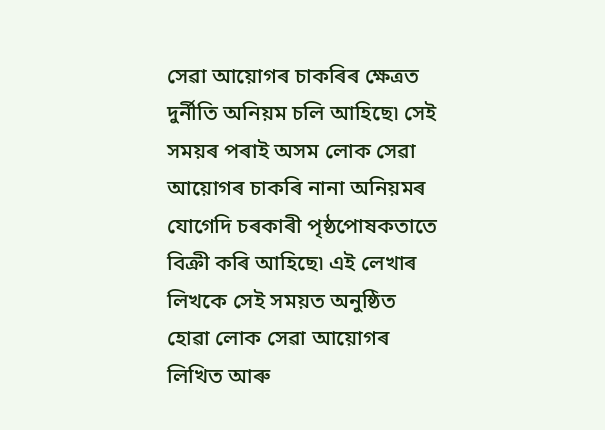সেৱা আয়োগৰ চাকৰিৰ ক্ষেত্ৰত দুৰ্নীতি অনিয়ম চলি আহিছে৷ সেই সময়ৰ পৰাই অসম লোক সেৱা আয়োগৰ চাকৰি নানা অনিয়মৰ যোগেদি চৰকাৰী পৃষ্ঠপোষকতাতে বিক্ৰী কৰি আহিছে৷ এই লেখাৰ লিখকে সেই সময়ত অনুষ্ঠিত হোৱা লোক সেৱা আয়োগৰ লিখিত আৰু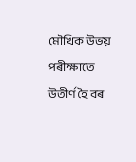মৌখিক উভয় পৰীক্ষাতে উতীৰ্ণ হৈ বৰ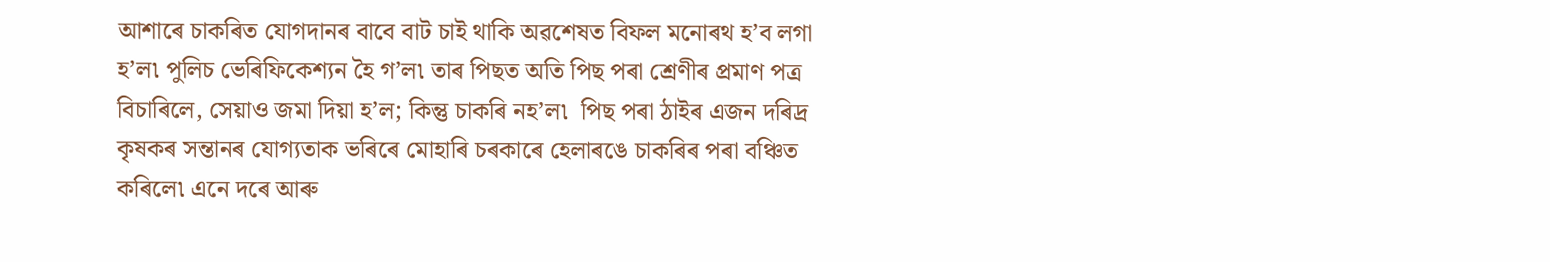আশাৰে চাকৰিত যোগদানৰ বাবে বাট চাই থাকি অৱশেষত বিফল মনোৰথ হ’ব লগা হ’ল৷ পুলিচ ভেৰিফিকেশ্যন হৈ গ’ল৷ তাৰ পিছত অতি পিছ পৰা শ্ৰেণীৰ প্ৰমাণ পত্ৰ বিচাৰিলে, সেয়াও জমা দিয়া হ’ল; কিন্তু চাকৰি নহ’ল৷  পিছ পৰা ঠাইৰ এজন দৰিদ্ৰ কৃষকৰ সন্তানৰ যোগ্যতাক ভৰিৰে মোহাৰি চৰকাৰে হেলাৰঙে চাকৰিৰ পৰা বঞ্চিত কৰিলে৷ এনে দৰে আৰু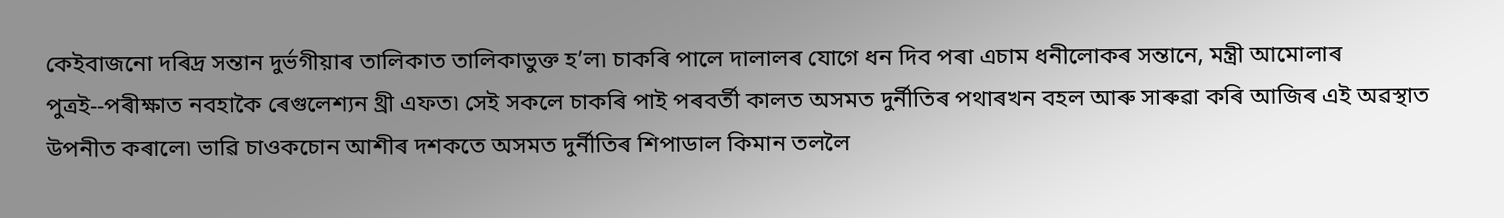কেইবাজনো দৰিদ্ৰ সন্তান দুৰ্ভগীয়াৰ তালিকাত তালিকাভুক্ত হ’ল৷ চাকৰি পালে দালালৰ যোগে ধন দিব পৰা এচাম ধনীলোকৰ সন্তানে, মন্ত্ৰী আমোলাৰ পুত্ৰই--পৰীক্ষাত নবহাকৈ ৰেগুলেশ্যন থ্ৰী এফত৷ সেই সকলে চাকৰি পাই পৰবৰ্তী কালত অসমত দুৰ্নীতিৰ পথাৰখন বহল আৰু সাৰুৱা কৰি আজিৰ এই অৱস্থাত উপনীত কৰালে৷ ভাৱি চাওকচোন আশীৰ দশকতে অসমত দুৰ্নীতিৰ শিপাডাল কিমান তললৈ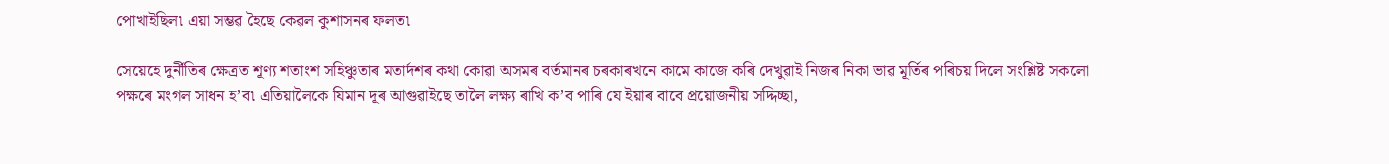পোখাইছিল৷ এয়া সম্ভৱ হৈছে কেৱল কুশাসনৰ ফলত৷

সেয়েহে দুৰ্নীতিৰ ক্ষেত্ৰত শূণ্য শতাংশ সহিঞ্চুতাৰ মতাৰ্দশৰ কথা কোৱা অসমৰ বৰ্তমানৰ চৰকাৰখনে কামে কাজে কৰি দেখুৱাই নিজৰ নিকা ভাৱ মূৰ্তিৰ পৰিচয় দিলে সংশ্লিষ্ট সকলো পক্ষৰে মংগল সাধন হ’ব৷ এতিয়ালৈকে যিমান দূৰ আগুৱাইছে তালৈ লক্ষ্য ৰাখি ক’ব পাৰি যে ইয়াৰ বাবে প্ৰয়োজনীয় সদ্দিচ্ছা,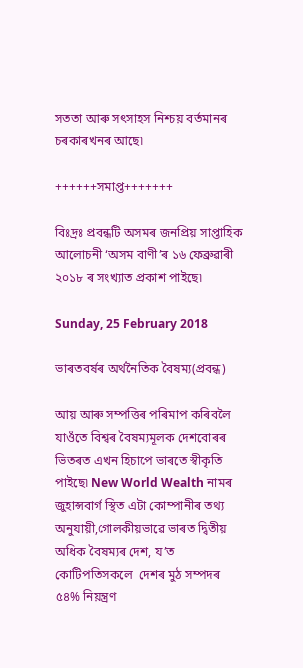সততা আৰু সৎসাহস নিশ্চয় বৰ্তমানৰ চৰকাৰখনৰ আছে৷

++++++সমাপ্ত+++++++

বিঃদ্ৰঃ প্ৰবন্ধটি অসমৰ জনপ্ৰিয় সাপ্তাহিক আলোচনী ‘অসম বাণী’ৰ ১৬ ফেব্ৰুৱাৰী ২০১৮ ৰ সংখ্যাত প্ৰকাশ পাইছে৷

Sunday, 25 February 2018

ভাৰতবৰ্ষৰ অৰ্থনৈতিক বৈষম্য(প্ৰবন্ধ)

আয় আৰু সম্পত্তিৰ পৰিমাপ কৰিবলৈ যাওঁতে বিশ্বৰ বৈষম্যমূলক দেশবোৰৰ ভিতৰত এখন হিচাপে ভাৰতে স্বীকৃতি পাইছে৷ New World Wealth নামৰ জুহান্সবাৰ্গ স্থিত এটা কোম্পানীৰ তথ্য অনুযায়ী,গোলকীয়ভাৱে ভাৰত দ্বিতীয় অধিক বৈষম্যৰ দেশ, য’ত কোটিপতিসকলে  দেশৰ মুঠ সম্পদৰ ৫৪% নিয়ন্ত্ৰণ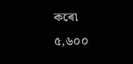কৰে৷ ৫,৬০০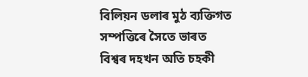বিলিয়ন ডলাৰ মুঠ ব্যক্তিগত সম্পত্তিৰে সৈতে ভাৰত বিশ্বৰ দহখন অতি চহকী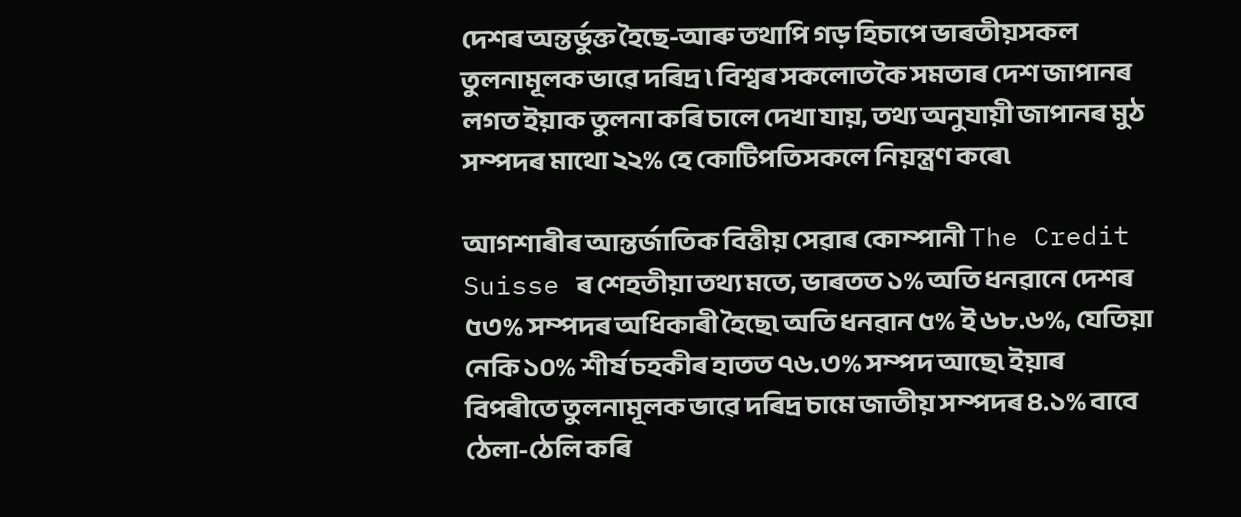দেশৰ অন্তৰ্ভুক্ত হৈছে-আৰু তথাপি গড় হিচাপে ভাৰতীয়সকল তুলনামূলক ভাৱে দৰিদ্ৰ ৷ বিশ্বৰ সকলোতকৈ সমতাৰ দেশ জাপানৰ লগত ইয়াক তুলনা কৰি চালে দেখা যায়, তথ্য অনুযায়ী জাপানৰ মুঠ সম্পদৰ মাথো ২২% হে কোটিপতিসকলে নিয়ন্ত্ৰণ কৰে৷

আগশাৰীৰ আন্তৰ্জাতিক বিত্তীয় সেৱাৰ কোম্পানী The Credit Suisse ৰ শেহতীয়া তথ্য মতে, ভাৰতত ১% অতি ধনৱানে দেশৰ ৫৩% সম্পদৰ অধিকাৰী হৈছে৷ অতি ধনৱান ৫% ই ৬৮.৬%, যেতিয়া নেকি ১০% শীৰ্ষ চহকীৰ হাতত ৭৬.৩% সম্পদ আছে৷ ইয়াৰ বিপৰীতে তুলনামূলক ভাৱে দৰিদ্ৰ চামে জাতীয় সম্পদৰ ৪.১% বাবে ঠেলা-ঠেলি কৰি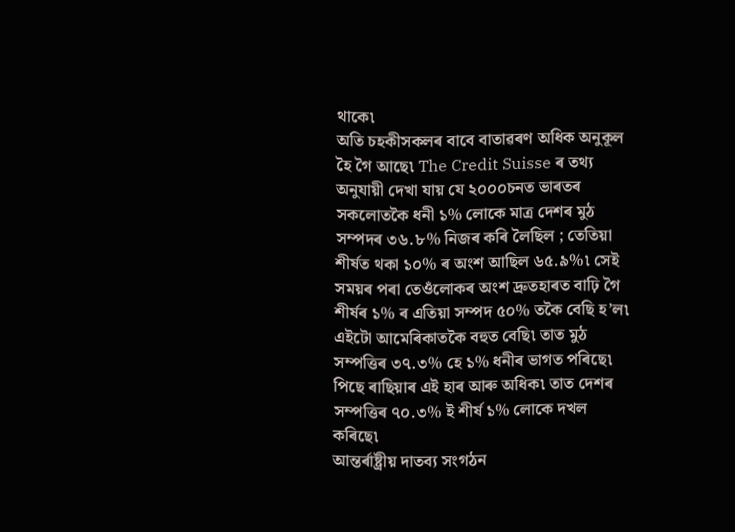থাকে৷
অতি চহকীসকলৰ বাবে বাতাৱৰণ অধিক অনুকূল হৈ গৈ আছে৷ The Credit Suisse ৰ তথ্য অনুযায়ী দেখা যায় যে ২০০০চনত ভাৰতৰ সকলোতকৈ ধনী ১% লোকে মাত্ৰ দেশৰ মুঠ সম্পদৰ ৩৬.৮% নিজৰ কৰি লৈছিল ; তেতিয়া শীৰ্ষত থকা ১০% ৰ অংশ আছিল ৬৫.৯%৷ সেই সময়ৰ পৰা তেওঁলোকৰ অংশ দ্ৰুতহাৰত বাঢ়ি গৈ শীৰ্ষৰ ১% ৰ এতিয়া সম্পদ ৫০% তকৈ বেছি হ’ল৷ এইটো আমেৰিকাতকৈ বহুত বেছি৷ তাত মুঠ সম্পত্তিৰ ৩৭.৩% হে ১% ধনীৰ ভাগত পৰিছে৷ পিছে ৰাছিয়াৰ এই হাৰ আৰু অধিক৷ তাত দেশৰ সম্পত্তিৰ ৭০.৩% ই শীৰ্ষ ১% লোকে দখল কৰিছে৷
আন্তৰ্ৰাষ্ট্ৰীয় দাতব্য সংগঠন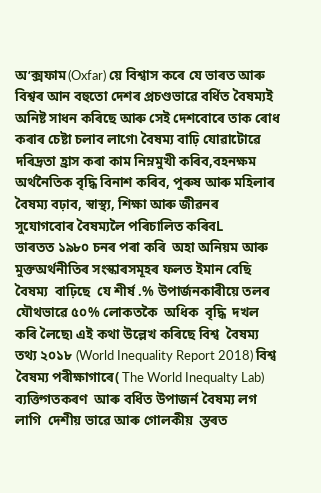অ’ক্সফাম(Oxfar) য়ে বিশ্বাস কৰে যে ভাৰত আৰু বিশ্বৰ আন বহুতো দেশৰ প্ৰচণ্ডভাৱে বৰ্ধিত বৈষম্যই অনিষ্ট সাধন কৰিছে আৰু সেই দেশবোৰে তাক ৰোধ কৰাৰ চেষ্টা চলাব লাগে৷ বৈষম্য বাঢ়ি যোৱাটোৱে দৰিদ্ৰতা হ্ৰাস কৰা কাম নিম্নমুখী কৰিব,বহনক্ষম অৰ্থনৈতিক বৃদ্ধি বিনাশ কৰিব, পুৰুষ আৰু মহিলাৰ বৈষম্য বঢ়াব, স্বাস্থ্য, শিক্ষা আৰু জীৱনৰ সুযোগবোৰ বৈষম্যলৈ পৰিচালিত কৰিবL
ভাৰতত ১৯৮০ চনৰ পৰা কৰি  অহা অনিয়ম আৰু মুক্তঅৰ্থনীতিৰ সংস্কাৰসমূহৰ ফলত ইমান বেছি বৈষম্য  বাঢ়িছে  যে শীৰ্ষ .% উপাৰ্জনকাৰীয়ে তলৰ  যৌথভাৱে ৫০% লোকতকৈ  অধিক  বৃদ্ধি  দখল কৰি লৈছে৷ এই কথা উল্লেখ কৰিছে বিশ্ব  বৈষম্য তথ্য ২০১৮ (World Inequality Report 2018) বিশ্ব বৈষম্য পৰীক্ষাগাৰে( The World Inequalty Lab) ব্যক্তিগতকৰণ  আৰু বৰ্ধিত উপাজৰ্ন বৈষম্য লগ লাগি  দেশীয় ভাৱে আৰু গোলকীয়  স্তৰত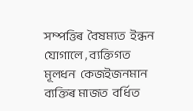সম্পত্তিৰ  বৈষম্যত  ইন্ধন  যোগালে , ব্যক্তিগত  মূলধন  কেজইজনমান  ব্যক্তিৰ মাজত  বৰ্ধিত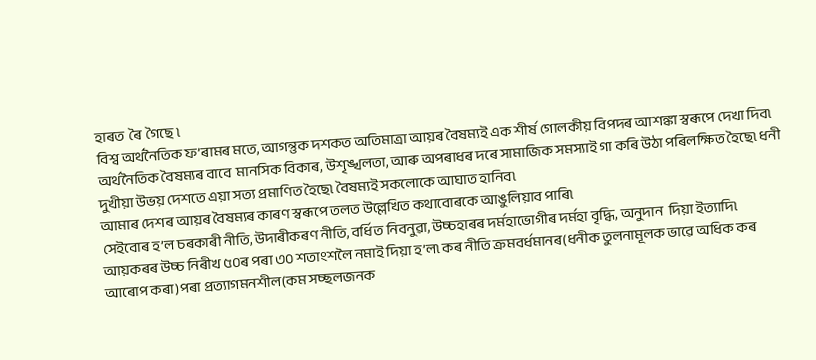হাৰত  ৰৈ  গৈছে ৷
বিশ্ব অৰ্থনৈতিক ফ’ৰামৰ মতে, আগন্তুক দশকত অতিমাত্ৰা আয়ৰ বৈষম্যই এক শীৰ্ষ গোলকীয় বিপদৰ আশঙ্কা স্বৰূপে দেখা দিব৷ অৰ্থনৈতিক বৈষম্যৰ বাবে  মানসিক বিকাৰ, উশৃঙ্খলতা, আৰু অপৰাধৰ দৰে সামাজিক সমস্যাই গা কৰি উঠা পৰিলক্ষিত হৈছে৷ ধনী দুখীয়া উভয় দেশতে এয়া সত্য প্ৰমাণিত হৈছে৷ বৈষম্যই সকলোকে আঘাত হানিব৷
আমাৰ দেশৰ আয়ৰ বৈষম্যৰ কাৰণ স্বৰূপে তলত উল্লেখিত কথাবোৰকে আঙুলিয়াব পাৰি৷
সেইবোৰ হ’ল চৰকাৰী নীতি, উদাৰীকৰণ নীতি, বৰ্ধিত নিবনুৱা, উচ্চহাৰৰ দৰ্মহাভোগীৰ দৰ্মহা বৃদ্ধি, অনুদান  দিয়া ইত্যাদি৷
আয়কৰৰ উচ্চ নিৰীখ ৫০ৰ পৰা ৩০ শতাংশলৈ নমাই দিয়া হ’ল৷ কৰ নীতি ক্ৰমবৰ্ধমানৰ(ধনীক তুলনামূলক ভাৱে অধিক কৰ আৰোপ কৰা)পৰা প্ৰত্যাগমনশীল(কম সচ্ছলজনক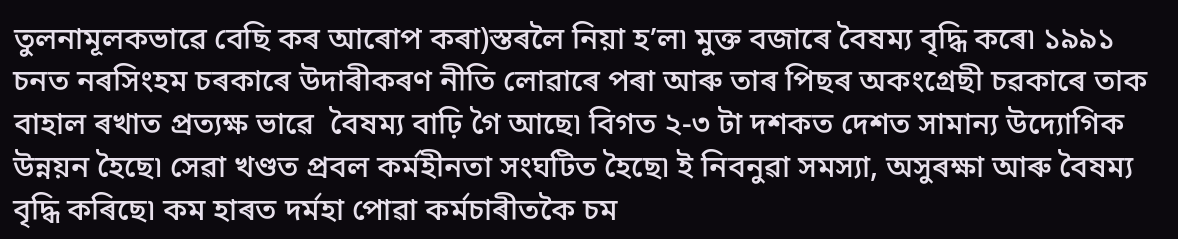তুলনামূলকভাৱে বেছি কৰ আৰোপ কৰা)স্তৰলৈ নিয়া হ’ল৷ মুক্ত বজাৰে বৈষম্য বৃদ্ধি কৰে৷ ১৯৯১ চনত নৰসিংহম চৰকাৰে উদাৰীকৰণ নীতি লোৱাৰে পৰা আৰু তাৰ পিছৰ অকংগ্ৰেছী চৱকাৰে তাক বাহাল ৰখাত প্ৰত্যক্ষ ভাৱে  বৈষম্য বাঢ়ি গৈ আছে৷ বিগত ২-৩ টা দশকত দেশত সামান্য উদ্যোগিক উন্নয়ন হৈছে৷ সেৱা খণ্ডত প্ৰবল কৰ্মহীনতা সংঘটিত হৈছে৷ ই নিবনুৱা সমস্যা, অসুৰক্ষা আৰু বৈষম্য বৃদ্ধি কৰিছে৷ কম হাৰত দৰ্মহা পোৱা কৰ্মচাৰীতকৈ চম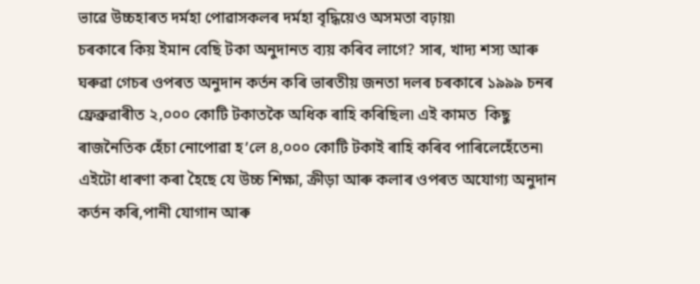ভাৱে উচ্চহাৰত দৰ্মহা পোৱাসকলৰ দৰ্মহা বৃদ্ধিয়েও অসমতা বঢ়ায়৷
চৰকাৰে কিয় ইমান বেছি টকা অনুদানত ব্যয় কৰিব লাগে? সাৰ, খাদ্য শস্য আৰু ঘৰুৱা গেচৰ ওপৰত অনুদান কৰ্তন কৰি ভাৰতীয় জনতা দলৰ চৰকাৰে ১৯৯৯ চনৰ ফ্ৰেব্ৰুৱাৰীত ২,০০০ কোটি টকাতকৈ অধিক ৰাহি কৰিছিল৷ এই কামত  কিছু ৰাজনৈতিক হেঁচা নোপোৱা হ’লে ৪,০০০ কোটি টকাই ৰাহি কৰিব পাৰিলেহেঁতেন৷
এইটো ধাৰণা কৰা হৈছে যে উচ্চ শিক্ষা, ক্ৰীড়া আৰু কলাৰ ওপৰত অযোগ্য অনুদান কৰ্তন কৰি,পানী যোগান আৰু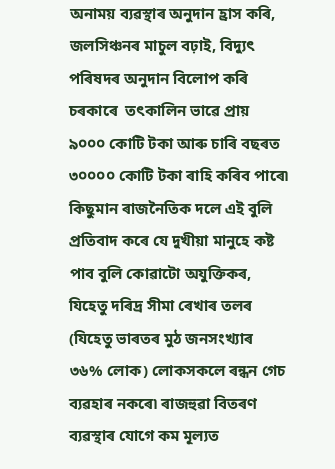অনাময় ব্যৱস্থাৰ অনুদান হ্ৰাস কৰি, জলসিঞ্চনৰ মাচুল বঢ়াই, বিদ্যুৎ পৰিষদৰ অনুদান বিলোপ কৰি চৰকাৰে  তৎকালিন ভাৱে প্ৰায়  ৯০০০ কোটি টকা আৰু চাৰি বছৰত ৩০০০০ কোটি টকা ৰাহি কৰিব পাৰে৷
কিছুমান ৰাজনৈতিক দলে এই বুলি প্ৰতিবাদ কৰে যে দুখীয়া মানুহে কষ্ট পাব বুলি কোৱাটো অযুক্তিকৰ, যিহেতু দৰিদ্ৰ সীমা ৰেখাৰ তলৰ (যিহেতু ভাৰতৰ মুঠ জনসংখ্যাৰ ৩৬% লোক) লোকসকলে ৰন্ধন গেচ ব্যৱহাৰ নকৰে৷ ৰাজহুৱা বিতৰণ ব্যৱস্থাৰ যোগে কম মূল্যত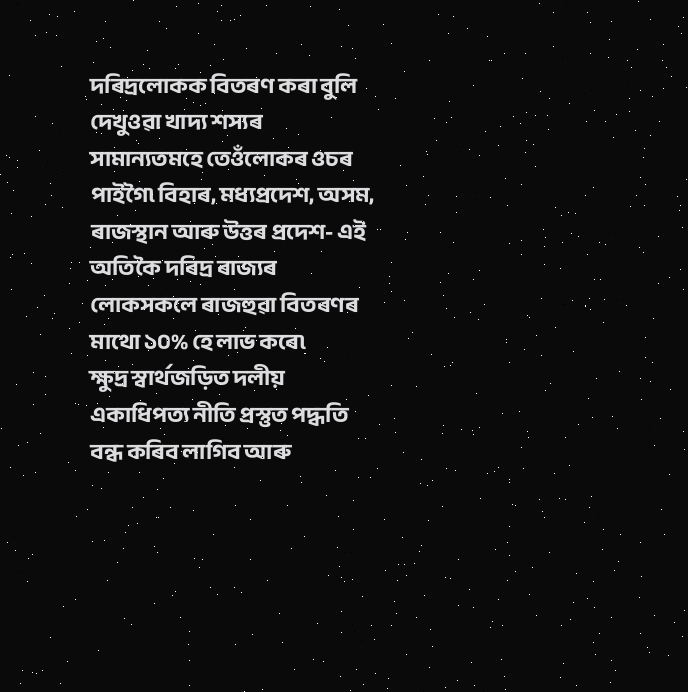দৰিদ্ৰলোকক বিতৰণ কৰা বুলি দেখুওৱা খাদ্য শস্যৰ  সামান্যতমহে তেওঁলোকৰ ওচৰ পাইগৈ৷ বিহাৰ, মধ্যপ্ৰদেশ, অসম, ৰাজস্থান আৰু উত্তৰ প্ৰদেশ- এই অতিকৈ দৰিদ্ৰ ৰাজ্যৰ লোকসকলে ৰাজহুৱা বিতৰণৰ মাথো ১০% হে লাভ কৰে৷
ক্ষুদ্ৰ স্বাৰ্থজড়িত দলীয় একাধিপত্য নীতি প্ৰস্তুত পদ্ধতি বন্ধ কৰিব লাগিব আৰু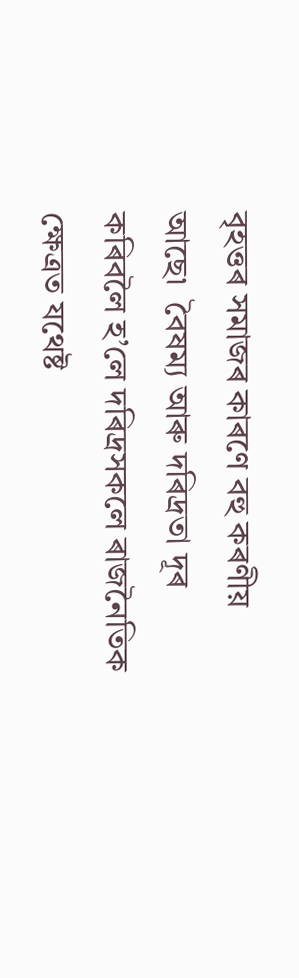বৃহত্তৰ সমাজৰ কাৰণে বহু কৰণীয় আছে৷  বৈষম্য আৰু দৰিদ্ৰতা দূৰ কৰিবলৈ হ’লে দৰিদ্ৰসকলে ৰাজনৈতিক ক্ষেত্ৰত যথেষ্ট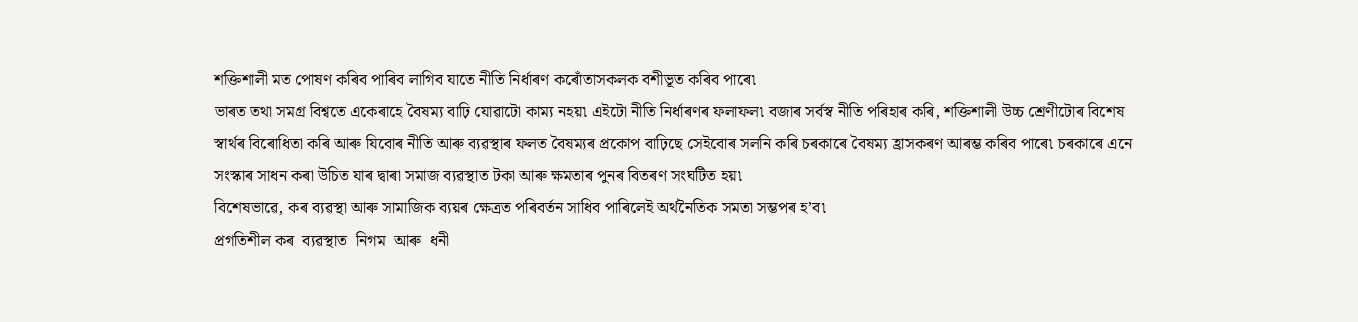শক্তিশালী মত পোষণ কৰিব পাৰিব লাগিব যাতে নীতি নিৰ্ধাৰণ কৰোঁতাসকলক বশীভূত কৰিব পাৰে৷
ভাৰত তথা সমগ্ৰ বিশ্বতে একেৰাহে বৈষম্য বাঢ়ি যোৱাটো কাম্য নহয়৷ এইটো নীতি নিৰ্ধাৰণৰ ফলাফল৷ বজাৰ সৰ্বস্ব নীতি পৰিহাৰ কৰি, শক্তিশালী উচ্চ শ্ৰেণীটোৰ বিশেষ স্বাৰ্থৰ বিৰোধিতা কৰি আৰু যিবোৰ নীতি আৰু ব্যৱস্থাৰ ফলত বৈষম্যৰ প্ৰকোপ বাঢ়িছে সেইবোৰ সলনি কৰি চৰকাৰে বৈষম্য হ্ৰাসকৰণ আৰম্ভ কৰিব পাৰে৷ চৰকাৰে এনে সংস্কাৰ সাধন কৰা উচিত যাৰ দ্বাৰা সমাজ ব্যৱস্থাত টকা আৰু ক্ষমতাৰ পুনৰ বিতৰণ সংঘটিত হয়৷
বিশেষভাৱে, কৰ ব্যৱস্থা আৰু সামাজিক ব্যয়ৰ ক্ষেত্ৰত পৰিবৰ্তন সাধিব পাৰিলেই অৰ্থনৈতিক সমতা সম্ভপৰ হ’ব৷
প্ৰগতিশীল কৰ  ব্যৱস্থাত  নিগম  আৰু  ধনী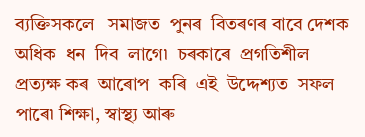ব্যক্তিসকলে   সমাজত  পুনৰ  বিতৰণৰ বাবে দেশক  অধিক  ধন  দিব  লাগে৷  চৰকাৰে  প্ৰগতিশীল  প্ৰত্যক্ষ কৰ  আৰোপ  কৰি  এই  উদ্দেশ্যত  সফল    পাৰে৷ শিক্ষা, স্বাস্থ্য আৰু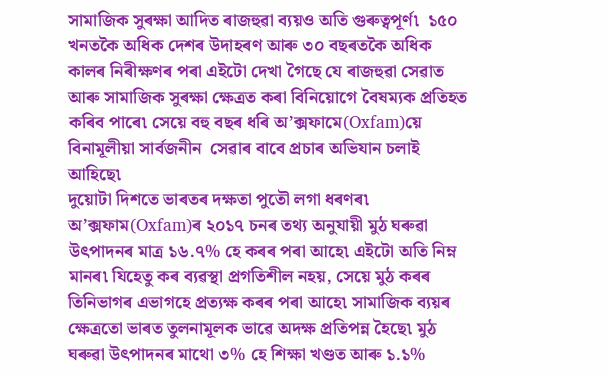সামাজিক সুৰক্ষা আদিত ৰাজহুৱা ব্যয়ও অতি গুৰুত্বপূৰ্ণ৷  ১৫০ খনতকৈ অধিক দেশৰ উদাহৰণ আৰু ৩০ বছৰতকৈ অধিক কালৰ নিৰীক্ষণৰ পৰা এইটো দেখা গৈছে যে ৰাজহুৱা সেৱাত আৰু সামাজিক সুৰক্ষা ক্ষেত্ৰত কৰা বিনিয়োগে বৈষম্যক প্ৰতিহত কৰিব পাৰে৷ সেয়ে বহু বছৰ ধৰি অ’ক্সফামে(Oxfam)য়ে বিনামূলীয়া সাৰ্বজনীন  সেৱাৰ বাবে প্ৰচাৰ অভিযান চলাই আহিছে৷
দুয়োটা দিশতে ভাৰতৰ দক্ষতা পুতৌ লগা ধৰণৰ৷ অ’ক্সফাম(Oxfam)ৰ ২০১৭ চনৰ তথ্য অনুযায়ী মুঠ ঘৰুৱা উৎপাদনৰ মাত্ৰ ১৬.৭% হে কৰৰ পৰা আহে৷ এইটো অতি নিম্ন মানৰ৷ যিহেতু কৰ ব্যৱস্থা প্ৰগতিশীল নহয়, সেয়ে মুঠ কৰৰ তিনিভাগৰ এভাগহে প্ৰত্যক্ষ কৰৰ পৰা আহে৷ সামাজিক ব্যয়ৰ ক্ষেত্ৰতো ভাৰত তুলনামূলক ভাৱে অদক্ষ প্ৰতিপন্ন হৈছে৷ মুঠ ঘৰুৱা উৎপাদনৰ মাথো ৩% হে শিক্ষা খণ্ডত আৰু ১.১%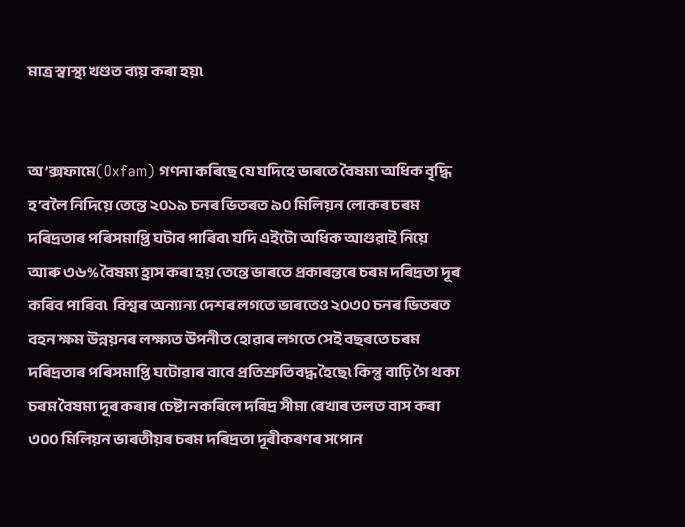মাত্ৰ স্বাস্থ্য খণ্ডত ব্যয় কৰা হয়৷


অ’ক্সফামে(Oxfam) গণনা কৰিছে যে যদিহে ভাৰতে বৈষম্য অধিক বৃদ্ধি হ’বলৈ নিদিয়ে তেন্তে ২০১৯ চনৰ ভিতৰত ৯০ মিলিয়ন লোকৰ চৰম দৰিদ্ৰতাৰ পৰিসমাপ্তি ঘটাব পাৰিব৷ যদি এইটো অধিক আগুৱাই নিয়ে আৰু ৩৬% বৈষম্য হ্ৰাস কৰা হয় তেন্তে ভাৰতে প্ৰকাৰন্তৰে চৰম দৰিদ্ৰতা দূৰ কৰিব পাৰিব৷  বিশ্বৰ অন্যান্য দেশৰ লগতে ভাৰতেও ২০৩০ চনৰ ভিতৰত বহন ক্ষম উন্নয়নৰ লক্ষ্যত উপনীত হোৱাৰ লগতে সেই বছৰতে চৰম দৰিদ্ৰতাৰ পৰিসমাপ্তি ঘটোৱাৰ বাবে প্ৰতিশ্ৰুতিবদ্ধ হৈছে৷ কিন্তু বাঢ়ি গৈ থকা চৰম বৈষম্য দূৰ কৰাৰ চেষ্টা নকৰিলে দৰিদ্ৰ সীমা ৰেখাৰ তলত বাস কৰা ৩০০ মিলিয়ন ভাৰতীয়ৰ চৰম দৰিদ্ৰতা দূৰীকৰণৰ সপোন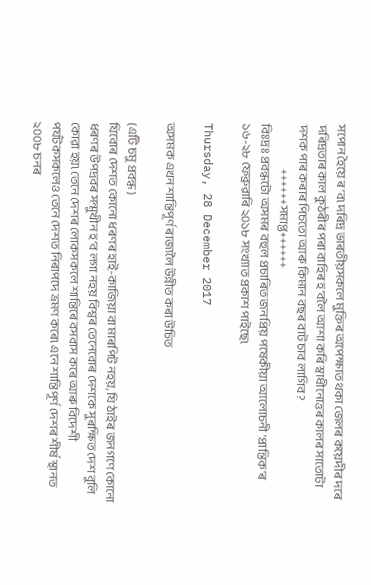সপোন হৈয়ে ৰ’ব৷ দৰিদ্ৰ ভাৰতীয়সকলে মুক্তিৰ অপেক্ষাত থকা জেলৰ কয়েদীৰ দৰে দৰিদ্ৰতাৰ কাল কুঠৰীৰ পৰা বাহিৰ হ’বলৈ আশা কৰি স্বাধীনোত্তৰ কালৰ সাতোটা দশক পাৰ কৰাৰ পিচতো আৰু কিমান বছৰ বাট চাব লাগিব?
                     ++++++সমাপ্ত++++++
বিঃদ্ৰঃ প্ৰবন্ধটো অসমৰ বহুল প্ৰচাৰিত জনপ্ৰিয় পষেকীয়া আলোচনী 'প্ৰান্তিক'ৰ ১৬-২৮ ফেব্ৰুৱাৰি ২০১৮ সংখ্যাত প্ৰকাশ পাইছে৷

Thursday, 28 December 2017

অসমক এখন শান্তিপূৰ্ণ ৰাজ্যলৈ উন্নীত কৰা উচিত

(এটি চমু প্ৰবন্ধ)
যিবোৰ দেশত কোনো ধৰণৰ হাই-কাজিয়া বা মাৰপিট নহয়, যি ঠাইৰ জনগণে কোনো ধৰণৰ উপদ্ৰবৰ সন্মুখীন হ’ব লগা নহয় বিশ্বৰ তেনেবোৰ দেশকে সুৰক্ষিত দেশ বুলি কোৱা হয়৷ তেনে দেশৰ লোকসকলে শান্তিৰে বসবাস কৰে আৰু বিদেশী পৰ্যটকসকলেও তেনে দেশত নিৰাপদে ভ্ৰমণ কৰে৷ এনে শান্তিপূৰ্ণ দেশৰ শীৰ্ষ স্থানত ২০০৮ চনৰ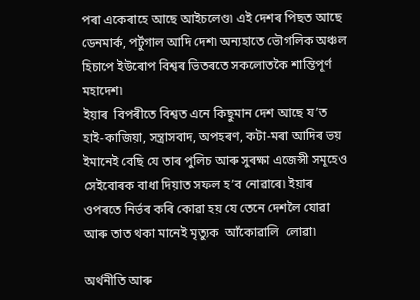পৰা একেৰাহে আছে আইচলেণ্ড৷ এই দেশৰ পিছত আছে ডেনমাৰ্ক, পৰ্টুগাল আদি দেশ৷ অন্যহাতে ভৌগলিক অঞ্চল হিচাপে ইউৰোপ বিশ্বৰ ভিতৰতে সকলোতকৈ শান্তিপূৰ্ণ মহাদেশ৷
ইয়াৰ  বিপৰীতে বিশ্বত এনে কিছুমান দেশ আছে য’ত হাই-কাজিয়া, সন্ত্ৰাসবাদ, অপহৰণ, কটা-মৰা আদিৰ ভয় ইমানেই বেছি যে তাৰ পুলিচ আৰু সুৰক্ষা এজেন্সী সমূহেও সেইবোৰক বাধা দিয়াত সফল হ’ব নোৱাৰে৷ ইয়াৰ ওপৰতে নিৰ্ভৰ কৰি কোৱা হয় যে তেনে দেশলৈ যোৱা  আৰু তাত থকা মানেই মৃত্যুক  আঁকোৱালি  লোৱা৷

অৰ্থনীতি আৰু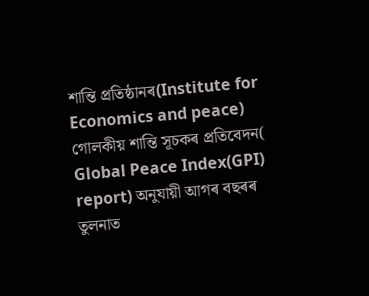শান্তি প্ৰতিষ্ঠানৰ(Institute for Economics and peace) গোলকীয় শান্তি সূচকৰ প্ৰতিবেদন( Global Peace Index(GPI) report) অনুযায়ী আগৰ বছৰৰ তুলনাত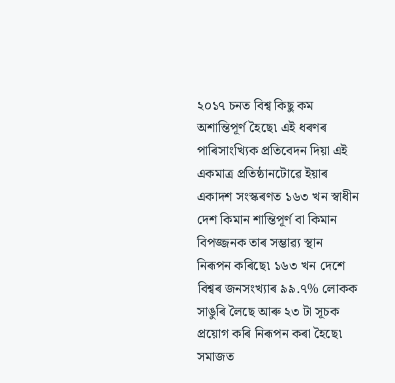২০১৭ চনত বিশ্ব কিছু কম অশান্তিপূৰ্ণ হৈছে৷ এই ধৰণৰ পাৰিসাংখ্যিক প্ৰতিবেদন দিয়া এই একমাত্ৰ প্ৰতিষ্ঠানটোৱে ইয়াৰ একাদশ সংস্কৰণত ১৬৩ খন স্বাধীন দেশ কিমান শান্তিপূৰ্ণ বা কিমান বিপজ্জনক তাৰ সম্ভাৱ্য স্থান নিৰূপন কৰিছে৷ ১৬৩ খন দেশে বিশ্বৰ জনসংখ্যাৰ ৯৯.৭% লোকক সাঙুৰি লৈছে আৰু ২৩ টা সূচক প্ৰয়োগ কৰি নিৰূপন কৰা হৈছে৷ সমাজত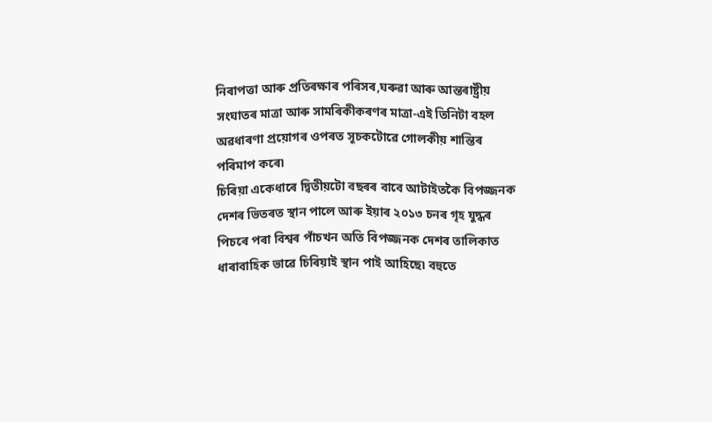নিৰাপত্তা আৰু প্ৰতিৰক্ষাৰ পৰিসৰ,ঘৰুৱা আৰু আন্তৰাষ্ট্ৰীয় সংঘাতৰ মাত্ৰা আৰু সামৰিকীকৰণৰ মাত্ৰা-এই তিনিটা বহল অৱধাৰণা প্ৰয়োগৰ ওপৰত সূচকটোৱে গোলকীয় শান্তিৰ পৰিমাপ কৰে৷
চিৰিয়া একেধাৰে দ্বিতীয়টো বছৰৰ বাবে আটাইতকৈ বিপজ্জনক দেশৰ ভিতৰত স্থান পালে আৰু ইয়াৰ ২০১৩ চনৰ গৃহ যুদ্ধৰ পিচৰে পৰা বিশ্বৰ পাঁচখন অতি বিপজ্জনক দেশৰ তালিকাত ধাৰাবাহিক ভাৱে চিৰিয়াই স্থান পাই আহিছে৷ বহুতে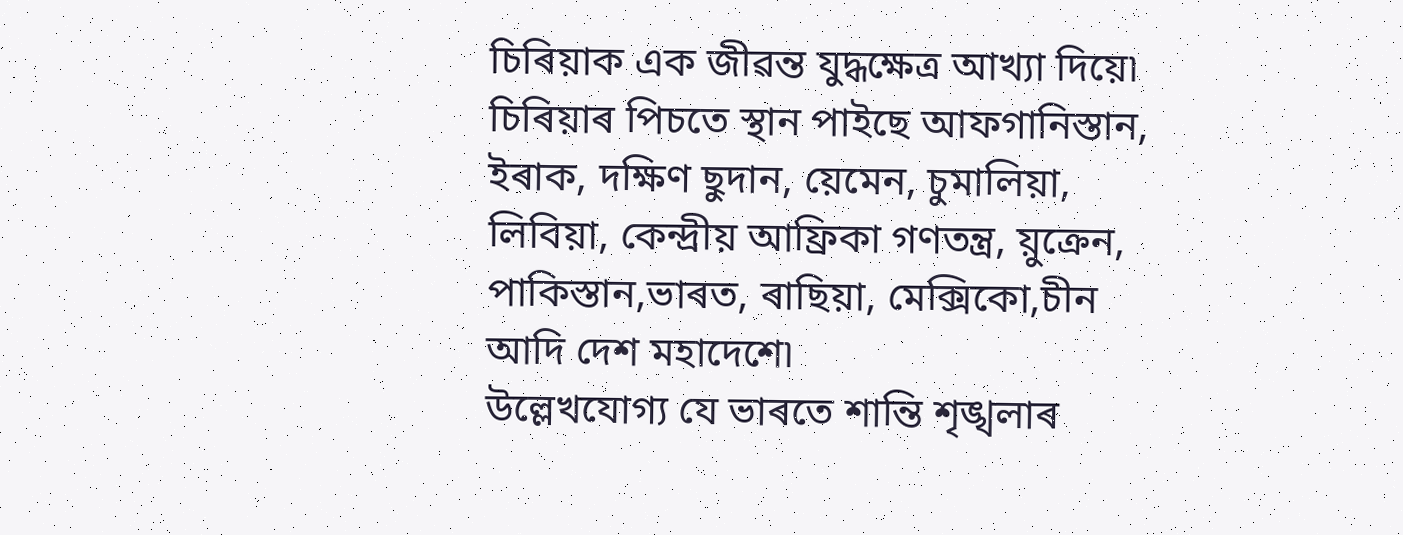চিৰিয়াক এক জীৱন্ত যুদ্ধক্ষেত্ৰ আখ্যা দিয়ে৷ চিৰিয়াৰ পিচতে স্থান পাইছে আফগানিস্তান, ইৰাক, দক্ষিণ ছুদান, য়েমেন, চুমালিয়া, লিবিয়া, কেন্দ্ৰীয় আফ্ৰিকা গণতন্ত্ৰ, য়ুক্ৰেন,  পাকিস্তান,ভাৰত, ৰাছিয়া, মেক্সিকো,চীন আদি দেশ মহাদেশে৷
উল্লেখযোগ্য যে ভাৰতে শান্তি শৃঙ্খলাৰ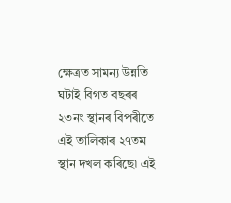ক্ষেত্ৰত সামন্য উন্নতি ঘটাই বিগত বছৰৰ ২৩নং স্থানৰ বিপৰীতে এই তালিকাৰ ২৭তম স্থান দখল কৰিছে৷ এই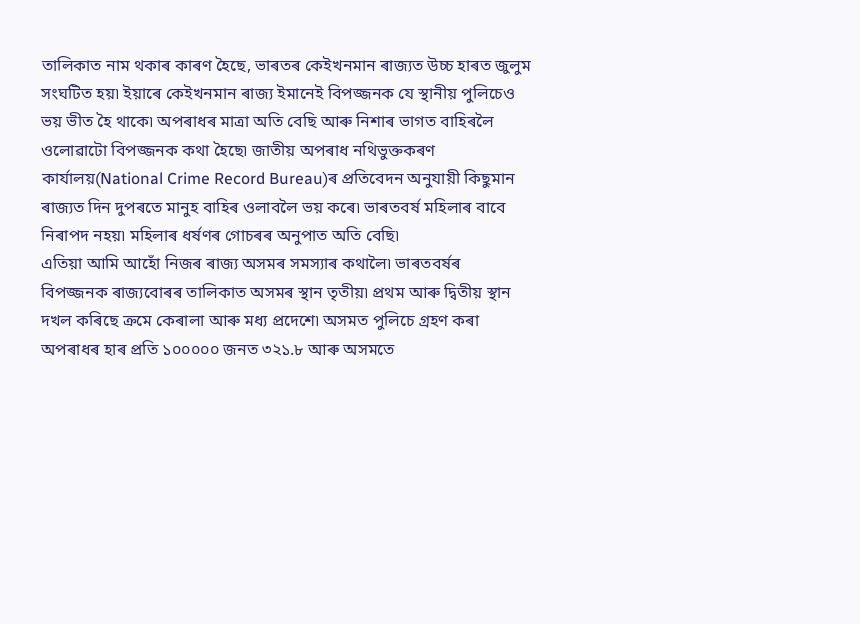তালিকাত নাম থকাৰ কাৰণ হৈছে, ভাৰতৰ কেইখনমান ৰাজ্যত উচ্চ হাৰত জুলুম সংঘটিত হয়৷ ইয়াৰে কেইখনমান ৰাজ্য ইমানেই বিপজ্জনক যে স্থানীয় পুলিচেও ভয় ভীত হৈ থাকে৷ অপৰাধৰ মাত্ৰা অতি বেছি আৰু নিশাৰ ভাগত বাহিৰলৈ ওলোৱাটো বিপজ্জনক কথা হৈছে৷ জাতীয় অপৰাধ নথিভুক্তকৰণ কাৰ্যালয়(National Crime Record Bureau)ৰ প্ৰতিবেদন অনুযায়ী কিছুমান ৰাজ্যত দিন দুপৰতে মানুহ বাহিৰ ওলাবলৈ ভয় কৰে৷ ভাৰতবৰ্ষ মহিলাৰ বাবে নিৰাপদ নহয়৷ মহিলাৰ ধৰ্ষণৰ গোচৰৰ অনুপাত অতি বেছি৷
এতিয়া আমি আহোঁ নিজৰ ৰাজ্য অসমৰ সমস্যাৰ কথালৈ৷ ভাৰতবৰ্ষৰ বিপজ্জনক ৰাজ্যবোৰৰ তালিকাত অসমৰ স্থান তৃতীয়৷ প্ৰথম আৰু দ্বিতীয় স্থান দখল কৰিছে ক্ৰমে কেৰালা আৰু মধ্য প্ৰদেশে৷ অসমত পুলিচে গ্ৰহণ কৰা অপৰাধৰ হাৰ প্ৰতি ১০০০০০ জনত ৩২১.৮ আৰু অসমতে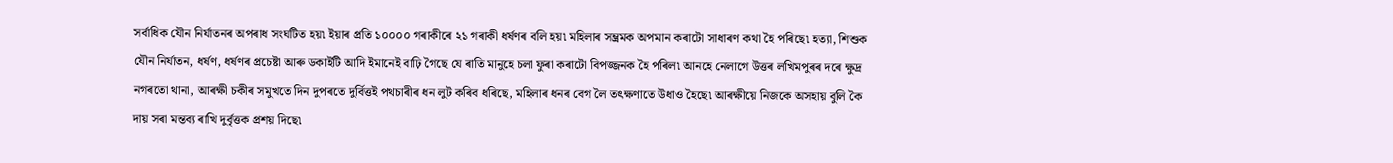সৰ্বাধিক যৌন নিৰ্যাতনৰ অপৰাধ সংঘটিত হয়৷ ইয়াৰ প্ৰতি ১০০০০ গৰাকীৰে ২১ গৰাকী ধৰ্ষণৰ বলি হয়৷ মহিলাৰ সম্ভ্ৰমক অপমান কৰাটো সাধাৰণ কথা হৈ পৰিছে৷ হত্যা, শিশুক যৌন নিৰ্যাতন, ধৰ্ষণ, ধৰ্ষণৰ প্ৰচেষ্টা আৰু ডকাইটি আদি ইমানেই বাঢ়ি গৈছে যে ৰাতি মানুহে চলা ফুৰা কৰাটো বিপজ্জনক হৈ পৰিল৷ আনহে নেলাগে উত্তৰ লখিমপুৰৰ দৰে ক্ষুদ্ৰ নগৰতো থানা, আৰক্ষী চকীৰ সমুখতে দিন দুপৰতে দুৰ্বিত্তই পথচাৰীৰ ধন লুট কৰিব ধৰিছে, মহিলাৰ ধনৰ বেগ লৈ তৎক্ষণাতে উধাও হৈছে৷ আৰক্ষীয়ে নিজকে অসহায় বুলি কৈ দায় সৰা মন্তব্য ৰাখি দুৰ্বৃত্তক প্ৰশয় দিছে৷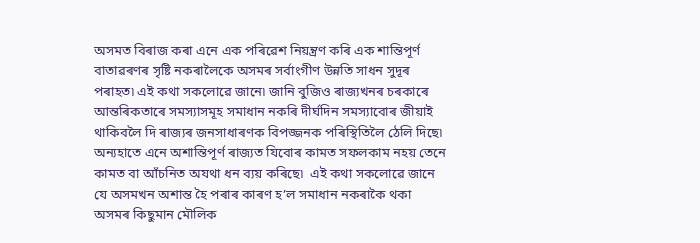অসমত বিৰাজ কৰা এনে এক পৰিৱেশ নিয়ন্ত্ৰণ কৰি এক শান্তিপূৰ্ণ বাতাৱৰণৰ সৃষ্টি নকৰালৈকে অসমৰ সৰ্বাংগীণ উন্নতি সাধন সুদূৰ পৰাহত৷ এই কথা সকলোৱে জানে৷ জানি বুজিও ৰাজ্যখনৰ চৰকাৰে আন্তৰিকতাৰে সমস্যাসমূহ সমাধান নকৰি দীৰ্ঘদিন সমস্যাবোৰ জীয়াই থাকিবলৈ দি ৰাজ্যৰ জনসাধাৰণক বিপজ্জনক পৰিস্থিতিলৈ ঠেলি দিছে৷ অন্যহাতে এনে অশান্তিপূৰ্ণ ৰাজ্যত যিবোৰ কামত সফলকাম নহয় তেনে কামত বা আঁচনিত অযথা ধন ব্যয় কৰিছে৷  এই কথা সকলোৱে জানে যে অসমখন অশান্ত হৈ পৰাৰ কাৰণ হ’ল সমাধান নকৰাকৈ থকা অসমৰ কিছুমান মৌলিক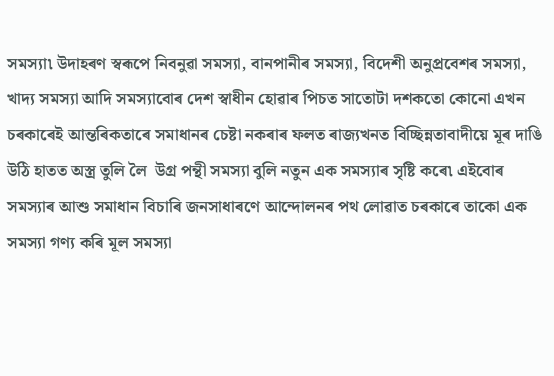সমস্যা৷ উদাহৰণ স্বৰূপে নিবনুৱা সমস্যা, বানপানীৰ সমস্যা, বিদেশী অনুপ্ৰবেশৰ সমস্যা,  খাদ্য সমস্যা আদি সমস্যাবোৰ দেশ স্বাধীন হোৱাৰ পিচত সাতোটা দশকতো কোনো এখন চৰকাৰেই আন্তৰিকতাৰে সমাধানৰ চেষ্টা নকৰাৰ ফলত ৰাজ্যখনত বিচ্ছিন্নতাবাদীয়ে মূৰ দাঙি উঠি হাতত অস্ত্ৰ তুলি লৈ  উগ্ৰ পন্থী সমস্যা বুলি নতুন এক সমস্যাৰ সৃষ্টি কৰে৷ এইবোৰ সমস্যাৰ আশু সমাধান বিচাৰি জনসাধাৰণে আন্দোলনৰ পথ লোৱাত চৰকাৰে তাকো এক সমস্যা গণ্য কৰি মূল সমস্যা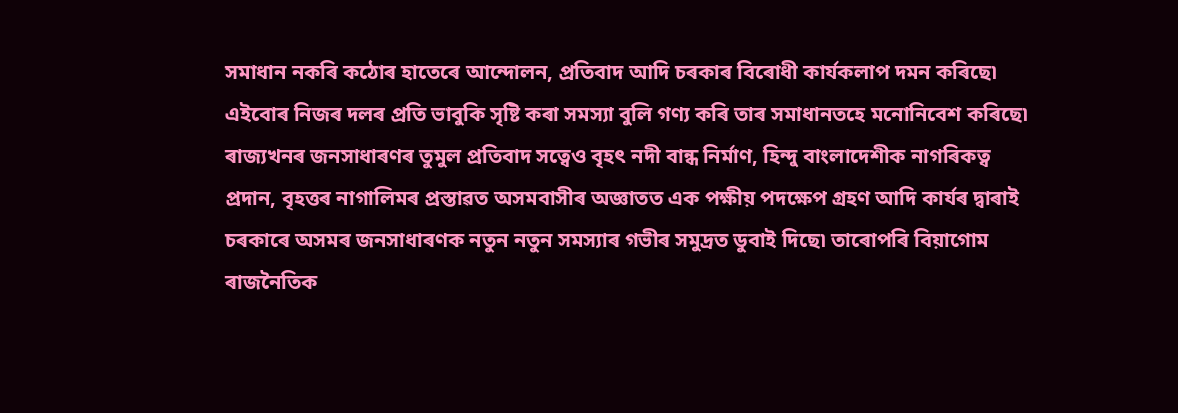সমাধান নকৰি কঠোৰ হাতেৰে আন্দোলন, প্ৰতিবাদ আদি চৰকাৰ বিৰোধী কাৰ্যকলাপ দমন কৰিছে৷ এইবোৰ নিজৰ দলৰ প্ৰতি ভাবুকি সৃষ্টি কৰা সমস্যা বুলি গণ্য কৰি তাৰ সমাধানতহে মনোনিবেশ কৰিছে৷ ৰাজ্যখনৰ জনসাধাৰণৰ তুমুল প্ৰতিবাদ সত্বেও বৃহৎ নদী বান্ধ নিৰ্মাণ, হিন্দু বাংলাদেশীক নাগৰিকত্ব প্ৰদান, বৃহত্তৰ নাগালিমৰ প্ৰস্তাৱত অসমবাসীৰ অজ্ঞাতত এক পক্ষীয় পদক্ষেপ গ্ৰহণ আদি কাৰ্যৰ দ্বাৰাই চৰকাৰে অসমৰ জনসাধাৰণক নতুন নতুন সমস্যাৰ গভীৰ সমুদ্ৰত ডুবাই দিছে৷ তাৰোপৰি বিয়াগোম ৰাজনৈতিক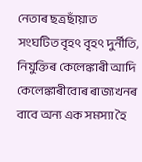নেতাৰ ছত্ৰছাঁয়াত সংঘটিত বৃহৎ বৃহৎ দুৰ্নীতি, নিযুক্তিৰ কেলেঙ্কাৰী আদি কেলেঙ্কাৰীবোৰ ৰাজ্যখনৰ বাবে অন্য এক সমস্যা হৈ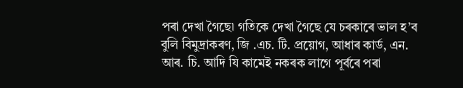পৰা দেখা গৈছে৷ গতিকে দেখা গৈছে যে চৰকাৰে ভাল হ’ব বুলি বিমুদ্ৰাকৰণ, জি .এচ. টি. প্ৰয়োগ, আধাৰ কাৰ্ড, এন. আৰ. চি. আদি যি কামেই নকৰক লাগে পূৰ্বৰে পৰা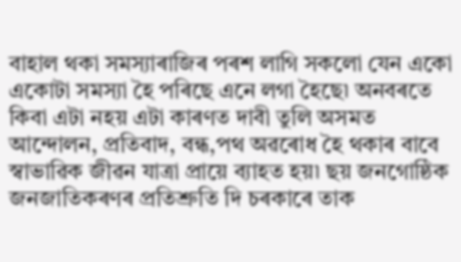বাহাল থকা সমস্যাৰাজিৰ পৰশ লাগি সকলো যেন একো একোটা সমস্যা হৈ পৰিছে এনে লগা হৈছে৷ অনবৰতে কিবা এটা নহয় এটা কাৰণত দাবী তুলি অসমত আন্দোলন, প্ৰতিবাদ, বন্ধ,পথ অৱৰোধ হৈ থকাৰ বাবে স্বাভাৱিক জীৱন যাত্ৰা প্ৰায়ে ব্যাহত হয়৷ ছয় জনগোষ্ঠিক জনজাতিকৰণৰ প্ৰতিশ্ৰুতি দি চৰকাৰে তাক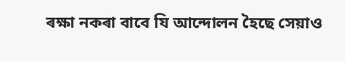ৰক্ষা নকৰা বাবে যি আন্দোলন হৈছে সেয়াও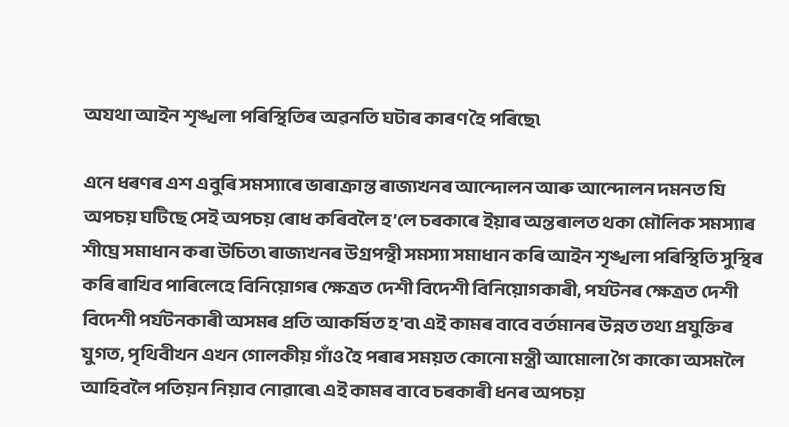অযথা আইন শৃঙ্খলা পৰিস্থিতিৰ অৱনতি ঘটাৰ কাৰণ হৈ পৰিছে৷

এনে ধৰণৰ এশ এবুৰি সমস্যাৰে ভাৰাক্ৰান্ত ৰাজ্যখনৰ আন্দোলন আৰু আন্দোলন দমনত যি অপচয় ঘটিছে সেই অপচয় ৰোধ কৰিবলৈ হ’লে চৰকাৰে ইয়াৰ অন্তৰালত থকা মৌলিক সমস্যাৰ শীঘ্ৰে সমাধান কৰা উচিত৷ ৰাজ্যখনৰ উগ্ৰপন্থী সমস্যা সমাধান কৰি আইন শৃঙ্খলা পৰিস্থিতি সুস্থিৰ কৰি ৰাখিব পাৰিলেহে বিনিয়োগৰ ক্ষেত্ৰত দেশী বিদেশী বিনিয়োগকাৰী, পৰ্যটনৰ ক্ষেত্ৰত দেশী বিদেশী পৰ্যটনকাৰী অসমৰ প্ৰতি আকৰ্ষিত হ’ব৷ এই কামৰ বাবে বৰ্তমানৰ উন্নত তথ্য প্ৰযুক্তিৰ যুগত, পৃথিবীখন এখন গোলকীয় গাঁও হৈ পৰাৰ সময়ত কোনো মন্ত্ৰী আমোলা গৈ কাকো অসমলৈ আহিবলৈ পতিয়ন নিয়াব নোৱাৰে৷ এই কামৰ বাবে চৰকাৰী ধনৰ অপচয়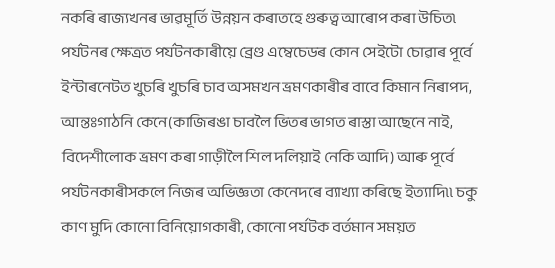নকৰি ৰাজ্যখনৰ ভাৱমূৰ্তি উন্নয়ন কৰাতহে গুৰুত্ব আৰোপ কৰা উচিত৷ পৰ্যটনৰ ক্ষেত্ৰত পৰ্যটনকাৰীয়ে ব্ৰেণ্ড এম্বেচেডৰ কোন সেইটো চোৱাৰ পূৰ্বে ইন্টাৰনেটত খুচৰি খুচৰি চাব অসমখন ভ্ৰমণকাৰীৰ বাবে কিমান নিৰাপদ, আন্তঃগাঠনি কেনে(কাজিৰঙা চাবলৈ ভিতৰ ভাগত ৰাস্তা আছেনে নাই, বিদেশীলোক ভ্ৰমণ কৰা গাড়ীলৈ শিল দলিয়াই নেকি আদি) আৰু পূৰ্বে পৰ্যটনকাৰীসকলে নিজৰ অভিজ্ঞতা কেনেদৰে ব্যাখ্যা কৰিছে ইত্যাদি৷৷ চকু কাণ মুদি কোনো বিনিয়োগকাৰী, কোনো পৰ্যটক বৰ্তমান সময়ত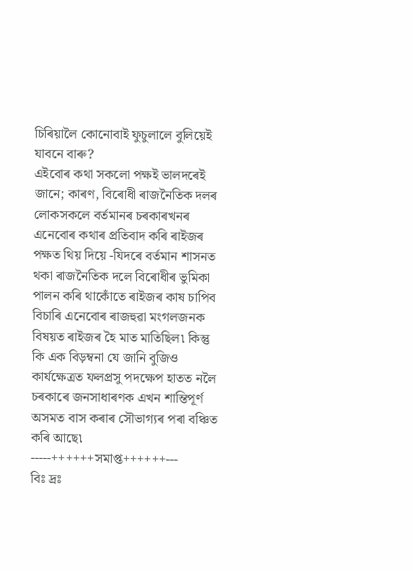চিৰিয়ালৈ কোনোবাই ফুচুলালে বুলিয়েই যাবনে বাৰু?
এইবোৰ কথা সকলো পক্ষই ভালদৰেই জানে; কাৰণ, বিৰোধী ৰাজনৈতিক দলৰ লোকসকলে বৰ্তমানৰ চৰকাৰখনৰ এনেবোৰ কথাৰ প্ৰতিবাদ কৰি ৰাইজৰ পক্ষত থিয় দিয়ে -যিদৰে বৰ্তমান শাসনত থকা ৰাজনৈতিক দলে বিৰোধীৰ ভুমিকা পালন কৰি থাকোঁতে ৰাইজৰ কাষ চাপিব বিচাৰি এনেবোৰ ৰাজহুৱা মংগলজনক বিষয়ত ৰাইজৰ হৈ মাত মাতিছিল৷ কিন্তু কি এক বিড়ম্বনা যে জানি বুজিও কাৰ্যক্ষেত্ৰত ফলপ্ৰসু পদক্ষেপ হাতত নলৈ চৰকাৰে জনসাধাৰণক এখন শান্তিপূৰ্ণ অসমত বাস কৰাৰ সৌভাগ্যৰ পৰা বঞ্চিত কৰি আছে৷
-----++++++সমাপ্ত++++++---
বিঃ দ্ৰঃ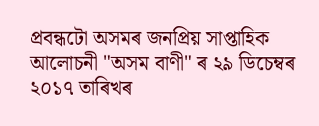প্ৰবন্ধটো অসমৰ জনপ্ৰিয় সাপ্তাহিক আলোচনী "অসম বাণী" ৰ ২৯ ডিচেম্বৰ ২০১৭ তাৰিখৰ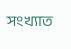সংখ্যাত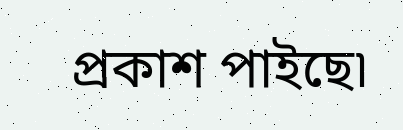প্ৰকাশ পাইছে৷